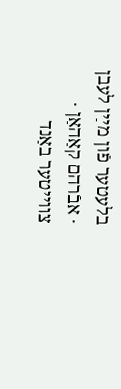בלעטער פֿון מײַן לעבן · אבֿרהם קאַהאַן · צװײטער באַנד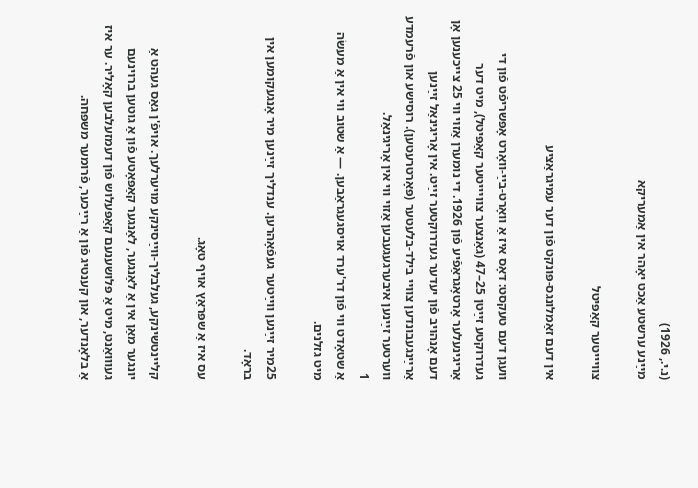(נ.י., 1926)
מײַנע ערשטע אַכט יאָהר אין אַמעריקא

צװײיטער קאַפּיטל

אין דעם זאַמלונגס-פּונקט פֿון דער עמיגראַציע

װעגן דעם טעקסט: דאָס איז אַ װאָרט-בײַ-װאָרט אָפּשריפֿט פֿון די געדרוקטע זײַטן 25–47 (גאַנצער צװײיטער קאַפּיטל), מיט דער אָריגינעלער אָרטאָגראַפֿיע פֿון 1926. די נומערן אַזױ װי 25 צײכענען אָן דעם אָנהױב פֿון יעדער געדרוקטער זײַט. אין אָריגינאַל זײַנען אַרײַנגעבונדען צװײ בילד-בלעטער (פּאָרטרעטען). רוסישע און פֿרעמדע װערטער זײַנען איבערגעגעבען אַזױ װי אין אָריגינאַל.
1
אַ שטאָדט װי פֿון דר'ערד אױסגעגראַבען. — אַ שטוב װי אין אַ מעשׂה מיט גזלנים.

25מיר זײַנען װײַטער געפֿאָהרען. ענדליך זײַנען מיר אָנגעקומען אין בראָד.

עס איז אַ שפּראַץ אױף טאָג.

קלײנטשינקע, געלבליך-װײַסינקע מױערלעך. אױפֿ'ן גאַס געהט אַ יונגער מאַן אין אַ לאַנגער, לאַנגער קאַפּאָטע פֿון אַ גוטען ברױנעם געװואַנט, מיט אַ פּלושענעם קאַפּעלוש פֿון דעמזעלבען קאָליר. ער איז אַ בלאָנדער, און קענטיג פֿון אַ רײַכער, פֿרומער משפּחה.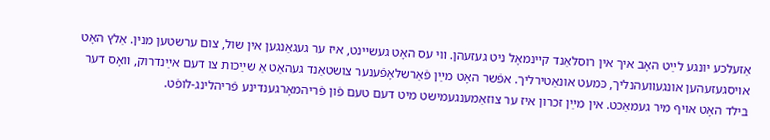אַזעלכע יונגע לײַט האָב איך אין רוסלאַנד קײנמאָל ניט געזעהן. װי עס האָט געשײנט, איז ער געגאַנגען אין שול, צום ערשטען מנין. אַלץ האָט אױסגעזעהען אונגעװעהנליך, כּמעט אונאַטירליך. אפֿשר האָט מײַן פֿאַרשלאָפֿענער צושטאַנד געהאַט אַ שײַכות צו דעם אײַנדרוק, װאָס דער בילד האָט אױף מיר געמאַכט. אין מײַן זכרון איז ער צוזאַמענגעמישט מיט דעם טעם פֿון פֿריהמאָרגענדינע פֿריהלינג-לופֿט.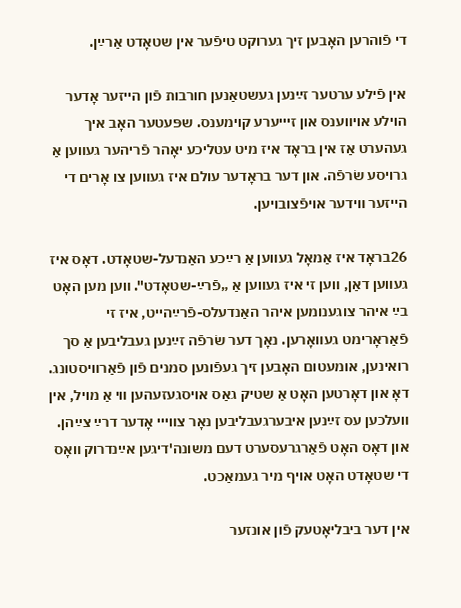די פֿוהרען האָבען זיך גערוקט טיפֿער אין שטאָדט אַרײַן.

אין פֿילע ערטער זײַנען געשטאַנען חורבות פֿון הײזער אָדער הױלע אױװענס און זײיערע קױמענס. שפּעטער האָב איך געהערט אַז אין בראָד איז מיט עטליכע יאָהר פֿריהער געװען אַ גרױסע שׂרפֿה. און דער בראָדער עולם איז געװען צו אָרים די הײזער װידער אױפֿצובױען.

26בראָד איז אַמאָל געװען אַ רײַכע האַנדעל-שטאָדט. דאָס איז געװען דאַן, װען זי איז געװען אַ „פֿרײַ-שטאָדט". װען מען האָט בײַ איהר צוגענומען איהר האַנדעלס-פֿרײַהײט, איז זי פֿאַראָרימט געװאָרען. נאָך דער שׂרפֿה זײַנען געבליבען אַ סך רואינען, אומעטום האָבען זיך געפֿונען סמנים פֿון פֿאַרװיסטונג. דאָ און דאָרטען האָט אַ שטיק גאַס אױסגעזעהען װי אַ מױל, אין װעלכען עס זײַנען איבערגעבליבען נאָר צװײי אָדער דרײַ צײַהן. און דאָס האָט פֿאַרגרעסערט דעם משונה'דיגען אײַנדרוק װאָס די שטאָדט האָט אױף מיר געמאַכט.

אין דער ביבליאָטעק פֿון אונזער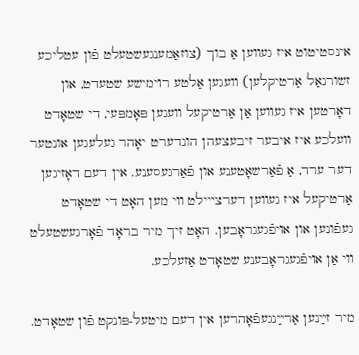אינסטיטוט איז געװען אַ בוך (צוזאַמענגעשטעלט פֿון עטליכע זשורנאַל אַרטיקלען) װעגען אַלטע רױמישע שטעדט, און דאָרטען איז געװען אַן אַרטיקעל װעגען פּאָמפּעי, די שטאָדט װעלכע איז איבער זיבעצעהן הונדערט יאָהר געלעגען אונטער דער ערד, אַ פֿאַרשאָטענע און פֿאַרגעסענע. אין דעם דאָזיגען אַרטיקעל איז געװען דערצײילט װי מען האָט די שטאָדט געפֿונען און אױפֿגעגראָבען. האָט זיך מיר בראָד פֿאָרגעשטעלט װי אַן אױפֿגעגראָבענע שטאָדט אַזעלכע.

מיר זײַנען אַרײַנגעפֿאָהרען אין דעם מיטעל-פּונקט פֿון שטאָדט.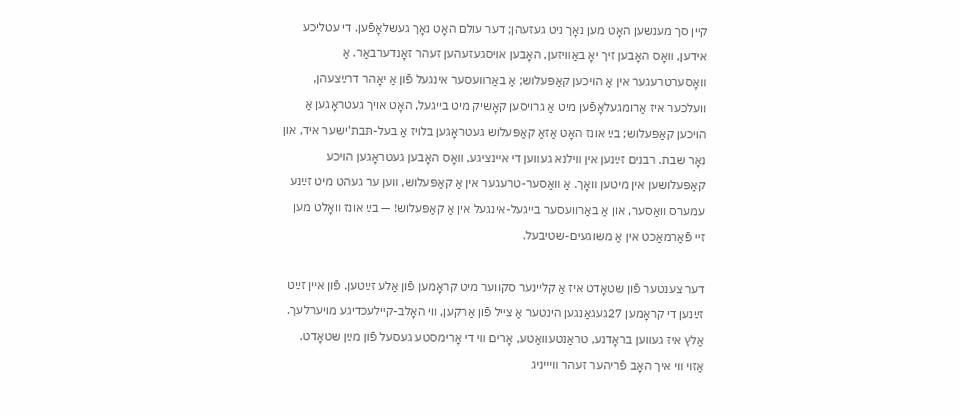קײן סך מענשען האָט מען נאָך ניט געזעהן; דער עולם האָט נאָך געשלאָפֿען. די עטליכע אידען, װאָס האָבען זיך יאָ באַװיזען, האָבען אױסגעזעהען זעהר זאָנדערבאַר. אַ װאָסערטרעגער אין אַ הױכען קאַפּעלוש; אַ באַרװעסער אינגעל פֿון אַ יאָהר דרײַצעהן, װעלכער איז אַרומגעלאָפֿען מיט אַ גרױסען קאָשיק מיט בײגעל, האָט אױך געטראָגען אַ הױכען קאַפּעלוש; בײַ אונז האָט אַזאַ קאַפּעלוש געטראָגען בלױז אַ בעל-תּבת'ישער איד, און נאָר שבת. רבנים זײַנען אין װילנא געװען די אײנציגע, װאָס האָבען געטראָגען הױכע קאַפּעלושען אין מיטען װאָך. אַ װאַסער-טרעגער אין אַ קאַפּעלוש, װען ער געהט מיט זײַנע עמערס װאַסער, און אַ באַרװעסער בײגעל-אינגעל אין אַ קאַפּעלוש! — בײַ אונז װאָלט מען זײ פֿאַרמאַכט אין אַ משוגעים-שטיבעל.

דער צענטער פֿון שטאָדט איז אַ קלײנער סקווער מיט קראָמען פֿון אַלע זײַטען. פֿון אײן זײַט זײַנען די קראָמען 27געגאַנגען הינטער אַ צײל פֿון אַרקען, װי האָלב-קײלעכדיגע מױערלעך. אַלץ איז געװען בראָדנע, טראַנטעוואַטע, אָרים װי די אָרימסטע געסעל פֿון מײַן שטאָדט. אַזױ װי איך האָב פֿריהער זעהר װײיניג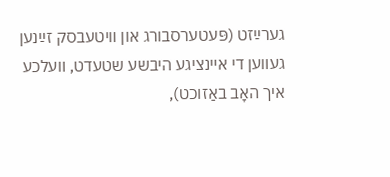גערײַזט (פּעטערסבורג און װיטעבסק זײַנען געװען די אײנציגע היבשע שטעדט, װעלכע איך האָב באַזוכט),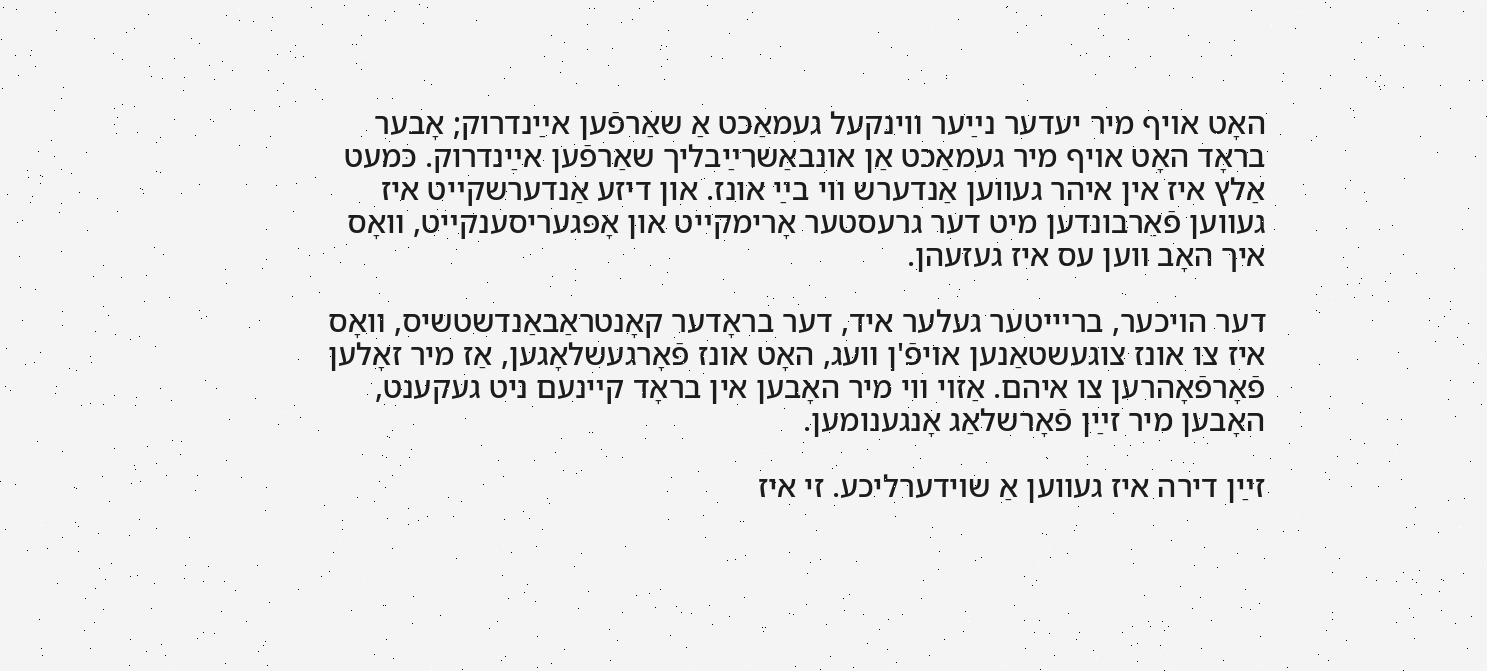האָט אױף מיר יעדער נײַער װינקעל געמאַכט אַ שאַרפֿען אײַנדרוק; אָבער בראָד האָט אױף מיר געמאַכט אַן אונבאַשרײַבליך שאַרפֿען אײַנדרוק. כּמעט אַלץ איז אין איהר געװען אַנדערש װי בײַ אונז. און דיזע אַנדערשקײט איז געװען פֿאַרבונדען מיט דער גרעסטער אָרימקײט און אָפּגעריסענקײט, װאָס איך האָב װען עס איז געזעהן.

דער הױכער, ברײיטער געלער איד, דער בראָדער קאָנטראַבאַנדשטשיס, װאָס איז צו אונז צוגעשטאַנען אױפֿ'ן װעג, האָט אונז פֿאָרגעשלאָגען, אַז מיר זאָלען פֿאָרפֿאָהרען צו איהם. אַזױ װי מיר האָבען אין בראָד קײנעם ניט געקענט, האָבען מיר זײַן פֿאָרשלאַג אָנגענומען.

זײַן דירה איז געװען אַ שױדערליכע. זי איז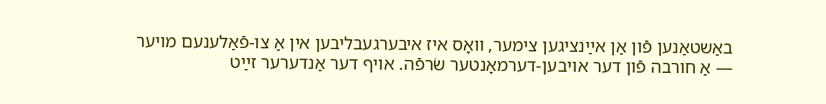באַשטאַנען פֿון אַן אײַנציגען צימער, װאָס איז איבערגעבליבען אין אַ צו-פֿאַלענעם מױער — אַ חורבה פֿון דער אױבען-דערמאָנטער שׂרפֿה. אױף דער אַנדערער זײַט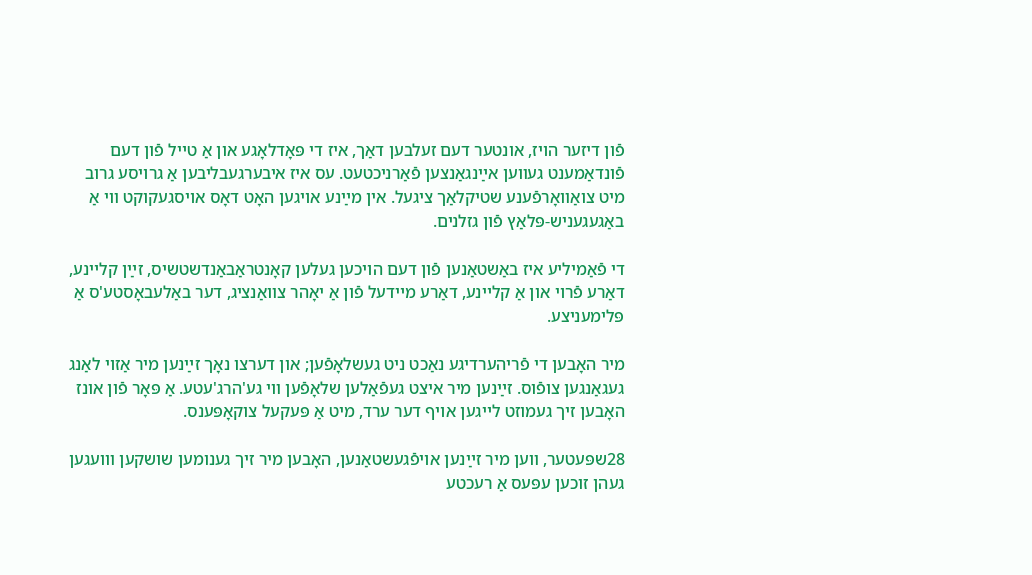פֿון דיזער הױז, אונטער דעם זעלבען דאַך, איז די פּאָדלאָגע און אַ טײל פֿון דעם פֿונדאַמענט געװען אײַנגאַנצען פֿאַרניכטעט. עס איז איבערגעבליבען אַ גרױסע גרוב מיט צואַװאָרפֿענע שטיקלאַך ציגעל. אין מײַנע אױגען האָט דאָס אױסגעקוקט װי אַ באַגעגעניש-פּלאַץ פֿון גזלנים.

די פֿאַמיליע איז באַשטאַנען פֿון דעם הױכען געלען קאָנטראַבאַנדשטשיס, זײַן קלײנע, דאַרע פֿרױ און אַ קלײנע, דאַרע מײדעל פֿון אַ יאָהר צװאַנציג, דער באַלעבאָסטע'ס אַ פּלימעניצע.

מיר האָבען די פֿריהערדיגע נאַכט ניט געשלאָפֿען; און דערצו נאָך זײַנען מיר אַזױ לאַנג געגאַנגען צופֿוס. זײַנען מיר איצט געפֿאַלען שלאָפֿען װי גע'הרג'עטע. אַ פּאָר פֿון אונז האָבען זיך געמוזט לײגען אױף דער ערד, מיט אַ פּעקעל צוקאָפּענס.

28שפּעטער, װען מיר זײַנען אױפֿגעשטאַנען, האָבען מיר זיך גענומען שושקען װועגען געהן זוכען עפּעס אַ רעכטע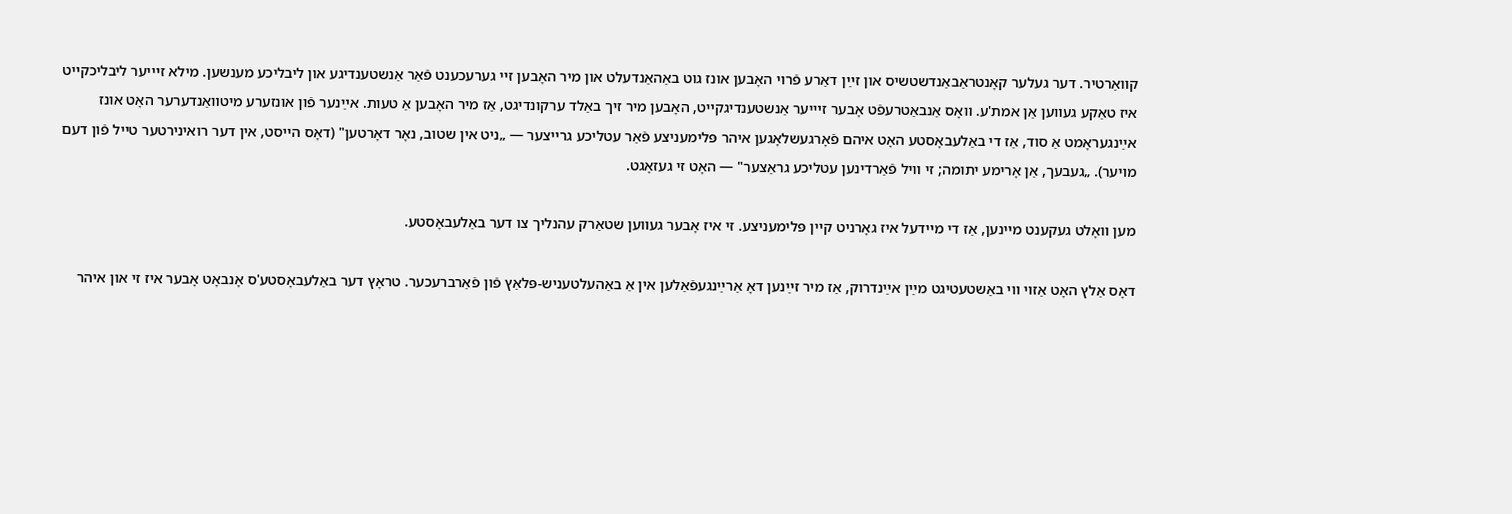קװאַרטיר. דער געלער קאָנטראַבאַנדשטשיס און זײַן דאַרע פֿרױ האָבען אונז גוט באַהאַנדעלט און מיר האָבען זײ גערעכענט פֿאַר אַנשטענדיגע און ליבליכע מענשען. מילא זײיער ליבליכקײט איז טאַקע געװען אַן אמת'ע. װאָס אַנבאַטרעפֿט אָבער זײיער אַנשטענדיגקײט, האָבען מיר זיך באַלד ערקונדיגט, אַז מיר האָבען אַ טעות. אײַנער פֿון אונזערע מיטװאַנדערער האָט אונז אײַנגעראָמט אַ סוד, אַז די באַלעבאָסטע האָט איהם פֿאָרגעשלאָגען איהר פּלימעניצע פֿאַר עטליכע גרײצער — „ניט אין שטוב, נאָר דאָרטען" (דאָס הײסט, אין דער רואינירטער טײל פֿון דעם מױער). „געבעך, אַן אָרימע יתומה; זי װיל פֿאַרדינען עטליכע גראַצער" — האָט זי געזאָגט.

מען װאָלט געקענט מײנען, אַז די מײדעל איז גאָרניט קײן פּלימעניצע. זי איז אָבער געװען שטאַרק עהנליך צו דער באַלעבאָסטע.

דאָס אַלץ האָט אַזױ װי באַשטעטיגט מײַן אײַנדרוק, אַז מיר זײַנען דאָ אַרײַנגעפֿאַלען אין אַ באַהעלטעניש-פּלאַץ פֿון פֿאַרברעכער. טראָץ דער באַלעבאָסטע'ס אָנבאָט אָבער איז זי און איהר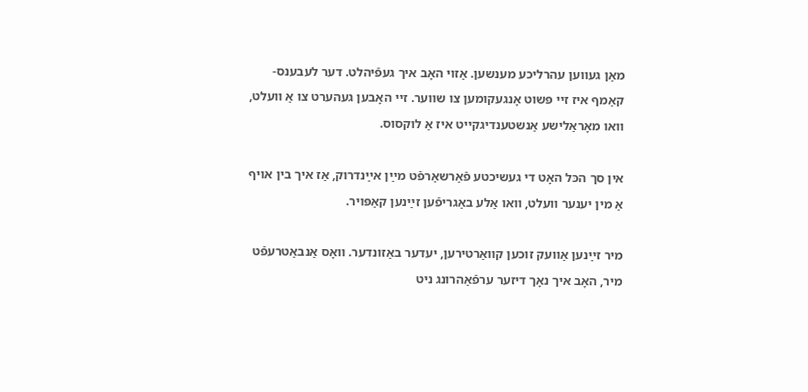מאַן געװען עהרליכע מענשען. אַזױ האָב איך געפֿיהלט. דער לעבענס-קאַמף איז זײ פּשוט אָנגעקומען צו שװער. זײ האָבען געהערט צו אַ װעלט, װאו מאָראַלישע אַנשטענדיגקײט איז אַ לוקסוס.

אין סך הכּל האָט די געשיכטע פֿאַרשאַרפֿט מײַן אײַנדרוק, אַז איך בין אױף אַ מין יענער װעלט, װאו אַלע באַגריפֿען זײַנען קאַפּױר.

מיר זײַנען אַװעק זוכען קװאַרטירען, יעדער באַזונדער. װאָס אַנבאַטרעפֿט מיר, האָב איך נאָך דיזער ערפֿאַהרונג ניט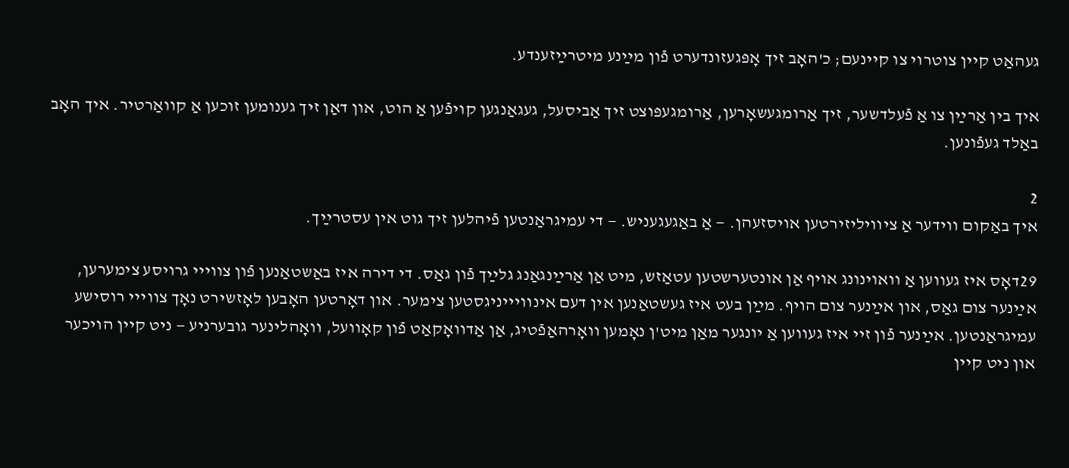געהאַט קײן צוטרױ צו קײנעם; כ'האָב זיך אָפּגעזונדערט פֿון מײַנע מיטרײַזענדע.

איך בין אַרײַן צו אַ פֿעלדשער, זיך אַרומגעשאָרען, אַרומגעפּוצט זיך אַביסעל, געגאַנגען קױפֿען אַ הוט, און דאַן זיך גענומען זוכען אַ קװאַרטיר. איך האָב באַלד געפֿונען.

2
איך באַקום װידער אַ ציװיליזירטען אױסזעהן. — אַ באַגעגעניש. — די עמיגראַנטען פֿיהלען זיך גוט אין עסטרײַך.

29דאָס איז געװען אַ װאוינונג אױף אַן אונטערשטען עטאַזש, מיט אַן אַרײַנגאַנג גלײַך פֿון גאַס. די דירה איז באַשטאַנען פֿון צװײי גרױסע צימערען, אײַנער צום גאַס, און אײַנער צום הױף. מײַן בעט איז געשטאַנען אין דעם אינװײיניגסטען צימער. און דאָרטען האָבען לאָזשירט נאָך צװײי רוסישע עמיגראַנטען. אײַנער פֿון זײ איז געװען אַ יונגער מאַן מיט'ן נאָמען װאָרהאַפֿטיג, אַן אַדװאָקאַט פֿון קאָװעל, װאָהלינער גובערניע — ניט קײן הױכער און ניט קײן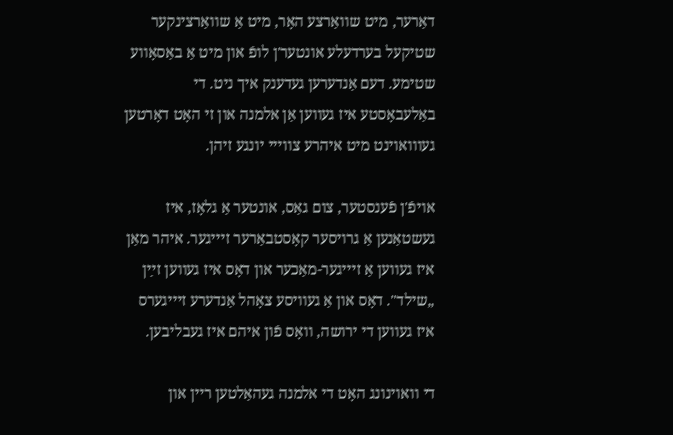דאַרער, מיט שװאַרצע האָר, מיט אַ שװאַרצינקער שטיקעל בערדעלע אונטער'ן לופֿ און מיט אַ באַסאָװע שטימע. דעם אַנדערען געדענק איך ניט. די באַלעבאָסטע איז געװען אַן אלמנה און זי האָט דאָרטען געװואוינט מיט איהרע צװײי יונגע זיהן.

אױפֿ'ן פֿענסטער, צום גאַס, אונטער אַ גלאָז, איז געשטאַנען אַ גרױסער קאָסטבאַרער זײיגער. איהר מאַן איז געװען אַ זײיגער-מאַכער און דאָס איז געװען זײַן „שילד". דאָס און אַ געװיסע צאָהל אַנדערע זײיגערס איז געװען די ירושה, װאָס פֿון איהם איז געבליבען.

די װאוינונג האָט די אלמנה געהאַלטען רײן און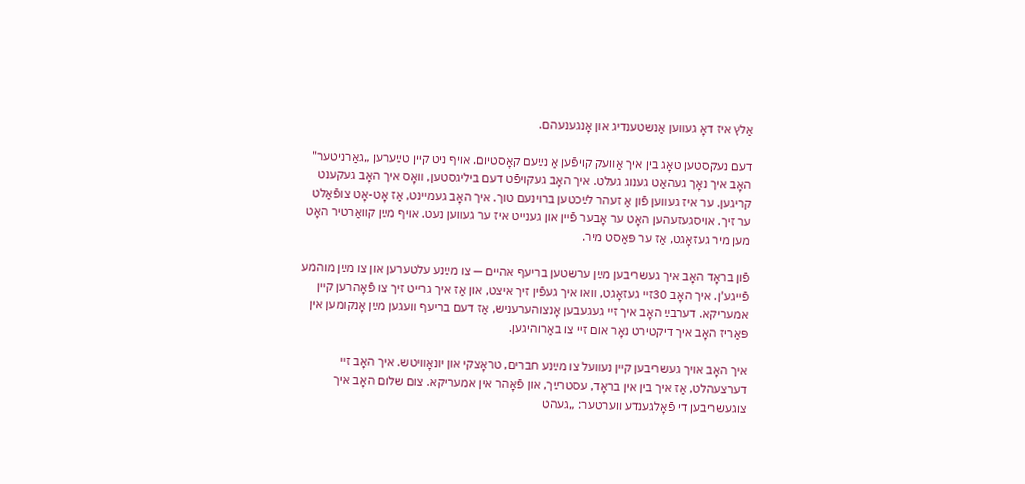אַלץ איז דאָ געװען אַנשטענדיג און אָנגענעהם.

דעם נעקסטען טאָג בין איך אַװעק קױפֿען אַ נײַעם קאָסטיום. אױף ניט קײן טײַערען „גאַרניטער" האָב איך נאָך געהאַט גענוג געלט. איך האָב געקױפֿט דעם ביליגסטען, װאָס איך האָב געקענט קריגען. ער איז געװען פֿון אַ זעהר לײַכטען ברױנעם טוך. איך האָב געמײנט, אַז אָט-אָט צופֿאַלט ער זיך. אױסגעזעהען האָט ער אָבער פֿײן און גענײט איז ער געװען נעט. אױף מײַן קװאַרטיר האָט מען מיר געזאָגט, אַז ער פּאַסט מיר.

פֿון בראָד האָב איך געשריבען מײַן ערשטען בריעף אהײם — צו מײַנע עלטערען און צו מײַן מוהמע פֿײגע'ן. איך האָב 30זײ געזאָגט, װאו איך געפֿין זיך איצט, און אַז איך גרײט זיך צו פֿאָהרען קײן אמעריקא. דערבײַ האָב איך זײ געגעבען אָנצוהערעניש, אַז דעם בריעף װעגען מײַן אָנקומען אין פּאַריז האָב איך דיקטירט נאָר אום זײ צו באַרוהיגען.

איך האָב אױך געשריבען קײן נעװעל צו מײַנע חברים, טראָצקי און יונאָװיטש. איך האָב זײ דערצעהלט, אַז איך בין אין בראָד, עסטרײַך, און פֿאָהר אין אמעריקא. צום שלום האָב איך צוגעשריבען די פֿאָלגענדע װערטער: „געהט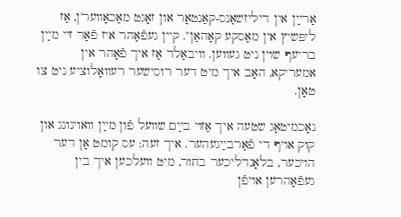אַרײַן אין דיליזשאַנס-קאַנטאָר און זאָגט מאַכאָװער'ן, אַז ליפּשיץ אין מאַסקע קאָהאַן". קײן געפֿאַהר איז פֿאַר זײ מײַן בריעף שױן ניט געװען. װיבאַלד אַז איך פֿאָהר אין אמעריקא, האָב איך מיט דער רוסישער רעװאָלוציע ניט צו טאָן.

נאָכמיטאָג שטעה איך אַזױ בײַם שװעל פֿון מײַן װאוינונג און קוק אױף די פֿאַרבײַגעהער. איך זעה: עס קומט אָן דער הױכער, בלאָנדליכער בחור, מיט װעלכען איך בין געפֿאָהרען אױפֿן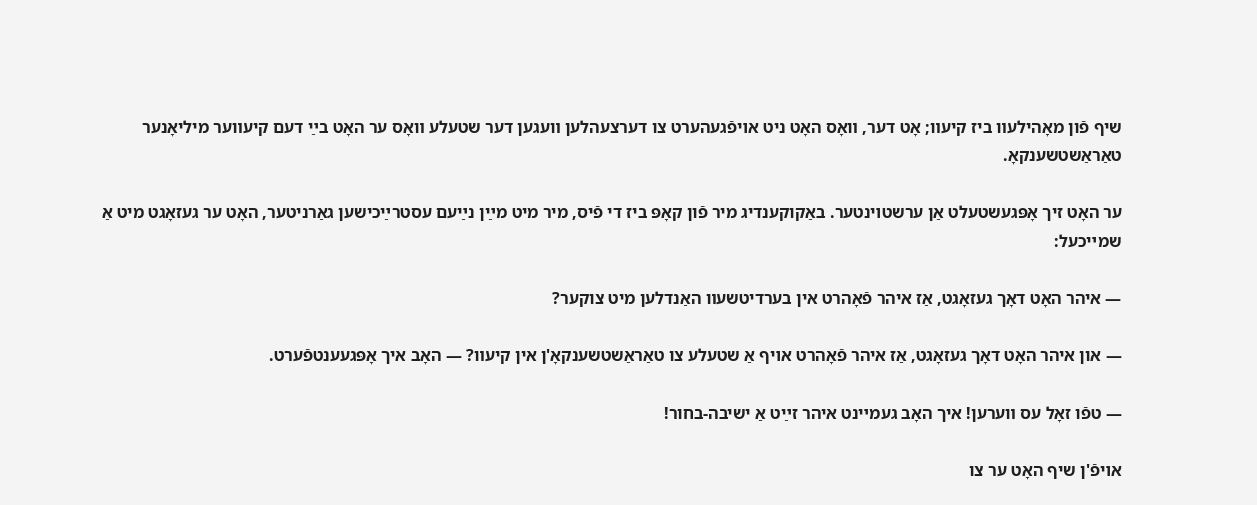שיף פֿון מאָהילעװ ביז קיעװ; אָט דער, װאָס האָט ניט אױפֿגעהערט צו דערצעהלען װעגען דער שטעלע װאָס ער האָט בײַ דעם קיעװער מיליאָנער טאַראַשטשענקאָ.

ער האָט זיך אָפּגעשטעלט אַן ערשטױנטער. באַקוקענדיג מיר פֿון קאָפּ ביז די פֿיס, מיר מיט מײַן נײַעם עסטרײַכישען גאַרניטער, האָט ער געזאָגט מיט אַ שמײכעל:

— איהר האָט דאָך געזאָגט, אַז איהר פֿאָהרט אין בערדיטשעװ האַנדלען מיט צוקער?

— און איהר האָט דאָך געזאָגט, אַז איהר פֿאָהרט אױף אַ שטעלע צו טאַראַשטשענקאָ'ן אין קיעװ? — האָב איך אָפּגעענטפֿערט.

— טפֿו זאָל עס װערען! איך האָב געמײנט איהר זײַט אַ ישיבה-בחור!

אױפֿ'ן שיף האָט ער צו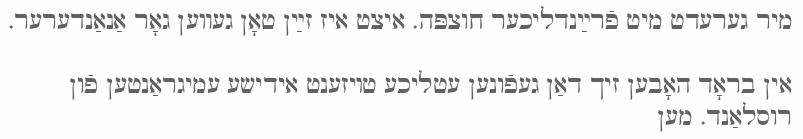מיר גערעדט מיט פֿרײַנדליכער חוצפּה. איצט איז זײַן טאָן געװען גאָר אַנאַנדערער.

אין בראָד האָבען זיך דאַן געפֿונען עטליכע טױזענט אידישע עמיגראַנטען פֿון רוסלאַנד. מען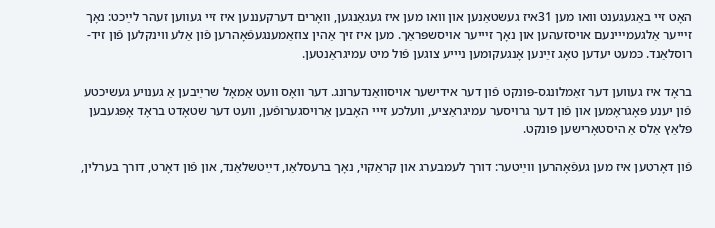האָט זײ באַגעגענט װאו מען 31איז געשטאַנען און װאו מען איז געגאַנגען, װאָרים דערקעננען איז זײ געװען זעהר לײַכט: נאָך זײיער אַלגעמײינעם אױסזעהען און נאָך זײיער אױסשפּראַך. מען איז זיך אַהין צוזאַמענגעפֿאָהרען פֿון אַלע װינקלען פֿון זיד-רוסלאַנד. כּמעט יעדען טאָג זײַנען אָנגעקומען נײיע צוגען פֿול מיט עמיגראַנטען.

בראָד איז געװען דער זאַמלונגס-פּונקט פֿון דער אידישער אױסװאַנדערונג. דער װאָס װעט אַמאָל שרײַבען אַ גענויע געשיכטע פֿון יענע פּאָגראָמען און פֿון דער גרױסער עמיגראַציע, װעלכע זײי האָבען אַרױסגערופֿען, װעט דער שטאָדט בראָד אָפּגעבען פּלאַץ אַלס אַ היסטאָרישען פּונקט.

פֿון דאָרטען איז מען געפֿאָהרען װײַטער: דורך לעמבערג און קראַקױ, נאָך ברעסלאַו, דײַטשלאַנד, און פֿון דאָרט, דורך בערלין,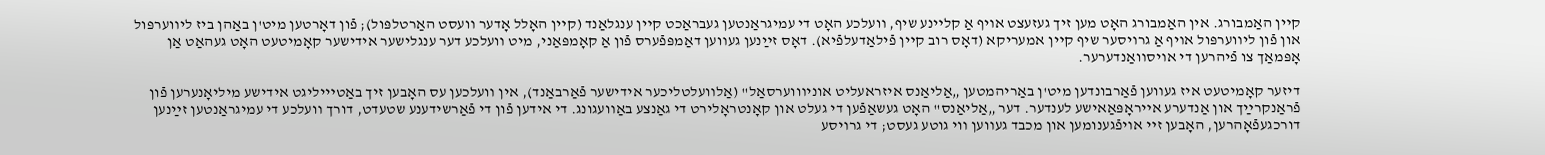קײן האַמבורג. אין האַמבורג האָט מען זיך געזעצט אױף אַ קלײנע שיף, װעלכע האָט די עמיגראַנטען געבראַכט קײן ענגלאַנד (קײן האָלל אָדער װעסט האַרטלפּול); פֿון דאָרטען מיט'ן באַהן ביז ליװערפּול און פֿון ליװערפּול אױף אַ גרױסער שיף קײן אמעריקא (דאָס רוב קײן פֿילאַדעלפֿיא). דאָס זײַנען געװען דאַמפּפֿערס פֿון אַ קאָמפּאַני, מיט װעלכע דער ענגלישער אידישער קאָמיטעט האָט געהאַט אַן אָפּמאַך צו פֿיהרען די אױסװאַנדערער.

דיזער קאָמיטעט איז געװען פֿאַרבונדען מיט'ן באַריהמטען „אַליאַנס איזראעליט אוניװוערסאַל" (אַלװעלטליכער אידישער פֿאַרבאַנד), אין װעלכען עס האָבען זיך באַטײיליגט אידישע מיליאָנערען פֿון פֿראַנקרײַך און אַנדערע אײראָפּאַאישע לענדער. דער „אַליאַנס" האָט געשאַפֿען די געלט און קאָנטראָלירט די גאַנצע באַװעגונג. די אידען פֿון די פֿאַרשידענע שטעדט, דורך װעלכע די עמיגראַנטען זײַנען דורכגעפֿאָהרען, האָבען זײ אױפֿגענומען און מכבד געװען װי גוטע געסט; די גרױסע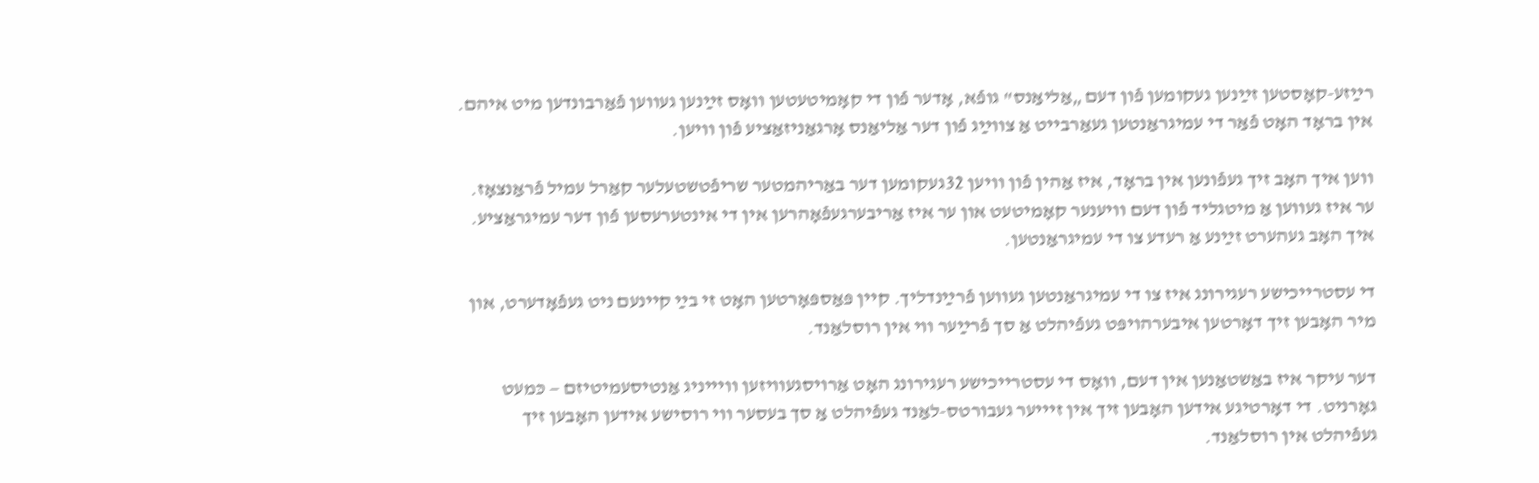רײַזע-קאָסטען זײַנען געקומען פֿון דעם „אַליאַנס" גופֿא, אָדער פֿון די קאָמיטעטען װאָס זײַנען געװען פֿאַרבונדען מיט איהם. אין בראָד האָט פֿאַר די עמיגראַנטען געאַרבײט אַ צװײַג פֿון דער אַליאַנס אָרגאַניזאַציע פֿון װיען.

װען איך האָב זיך געפֿונען אין בראָד, איז אַהין פֿון װיען 32געקומען דער באַריהמטער שריפֿטשטעלער קאַרל עמיל פֿראַנצאָז. ער איז געװען אַ מיטגליד פֿון דעם װיענער קאָמיטעט און ער איז אַריבערגעפֿאָהרען אין די אינטערעסען פֿון דער עמיגראַציע. איך האָב געהערט זײַנע אַ רעדע צו די עמיגראַנטען.

די עסטרײכישע רעגירונג איז צו די עמיגראַנטען געװען פֿרײַנדליך. קײן פּאַספּאָרטען האָט זי בײַ קײנעם ניט געפֿאָדערט, און מיר האָבען זיך דאָרטען איבערהױפּט געפֿיהלט אַ סך פֿרײַער װי אין רוסלאַנד.

דער עיקר איז באַשטאַנען אין דעם, װאָס די עסטרײכישע רעגירונג האָט אַרױסגעװיזען װײיניג אַנטיסעמיטיזם — כּמעט גאָרניט. די דאָרטיגע אידען האָבען זיך אין זײיער געבורטס-לאַנד געפֿיהלט אַ סך בעסער װי רוסישע אידען האָבען זיך געפֿיהלט אין רוסלאַנד.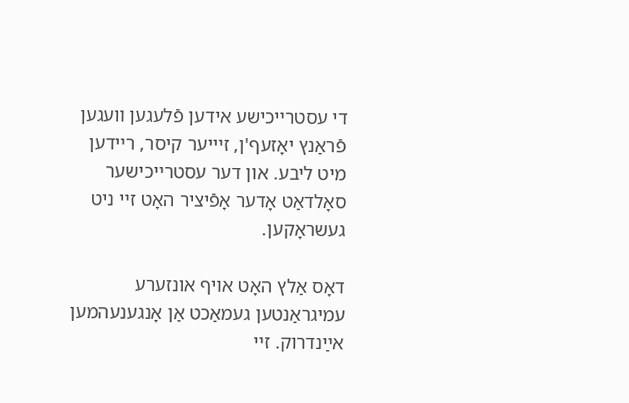די עסטרײכישע אידען פֿלעגען װעגען פֿראַנץ יאָזעף'ן, זײיער קיסר, רײדען מיט ליבע. און דער עסטרײכישער סאָלדאַט אָדער אָפֿיציר האָט זײ ניט געשראָקען.

דאָס אַלץ האָט אױף אונזערע עמיגראַנטען געמאַכט אַן אָנגענעהמען אײַנדרוק. זײ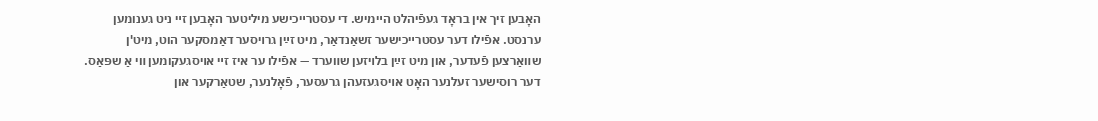האָבען זיך אין בראָד געפֿיהלט הײמיש. די עסטרײכישע מיליטער האָבען זײ ניט גענומען ערנסט. אפֿילו דער עסטרײכישער זשאַנדאַר, מיט זײַן גרױסער דאַמסקער הוט, מיט'ן שװאַרצען פֿעדער, און מיט זײַן בלױזען שװערד — אפֿילו ער איז זײ אױסגעקומען װי אַ שפּאַס. דער רוסישער זעלנער האָט אױסגעזעהן גרעסער, פֿאָלנער, שטאַרקער און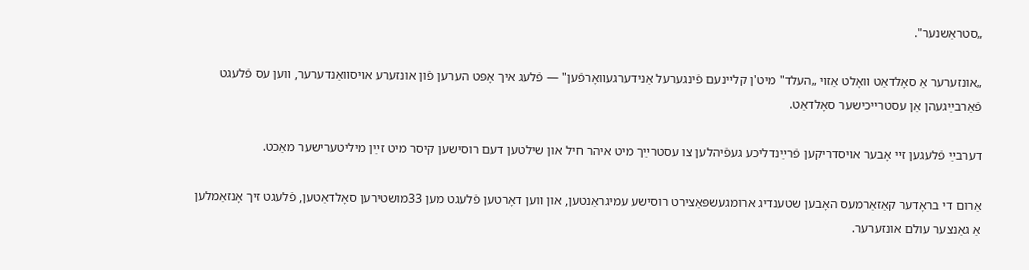„סטראַשנער".

„אונזערער אַ סאָלדאַט װאָלט אַזױ „העלד" מיט'ן קלײנעם פֿינגערעל אַנידערגעװאָרפֿען" — פֿלעג איך אָפּט הערען פֿון אונזערע אױסװאַנדערער, װען עס פֿלעגט פֿאַרבײַגעהן אַן עסטרײכישער סאָלדאַט.

דערבײַ פֿלעגען זײ אָבער אױסדריקען פֿרײַנדליכע געפֿיהלען צו עסטרײַך מיט איהר חיל און שילטען דעם רוסישען קיסר מיט זײַן מיליטערישער מאַכט.

אַרום די בראָדער קאַזאַרמעס האָבען שטענדיג ארומגעשפּאַצירט רוסישע עמיגראַנטען, און װען דאָרטען פֿלעגט מען 33מושטירען סאָלדאַטען, פֿלעגט זיך אָנזאַמלען אַ גאַנצער עולם אונזערער.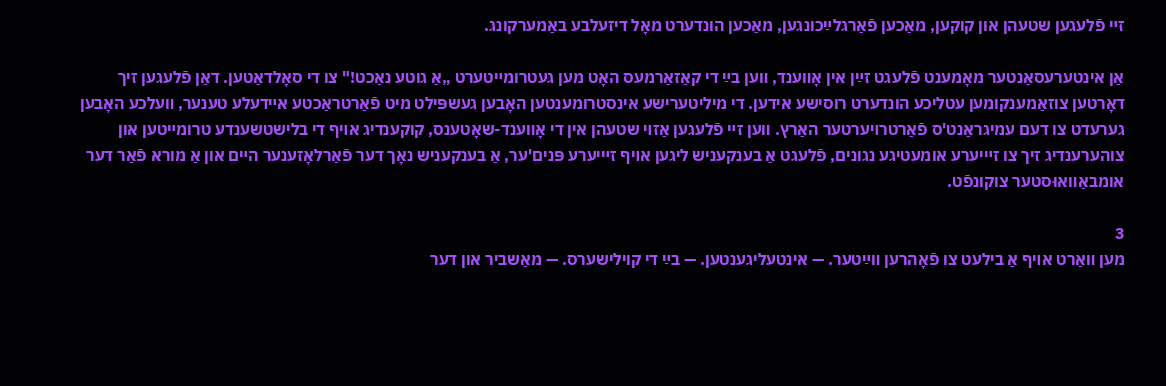זײ פֿלעגען שטעהן און קוקען, מאַכען פֿאַרגלײַכונגען, מאַכען הונדערט מאָל דיזעלבע באַמערקונג.

אַן אינטערעסאַנטער מאָמענט פֿלעגט זײַן אין אָװענד, װען בײַ די קאַזאַרמעס האָט מען געטרומײטערט „אַ גוטע נאַכט!" צו די סאָלדאַטען. דאַן פֿלעגען זיך דאָרטען צוזאַמענקומען עטליכע הונדערט רוסישע אידען. די מיליטערישע אינסטרומענטען האָבען געשפּילט מיט פֿאַרטראַכטע אײדעלע טענער, װעלכע האָבען גערעדט צו דעם עמיגראַנט'ס פֿאַרטרױערטער האַרץ. װען זײ פֿלעגען אַזױ שטעהן אין די אָװענד-שאָטענס, קוקענדיג אױף די בלישטשענדע טרומײטען און צוהערענדיג זיך צו זײיערע אומעטיגע נגונים, פֿלעגט אַ בענקעניש ליגען אױף זײיערע פּנים'ער, אַ בענקעניש נאָך דער פֿאַרלאָזענער הײם און אַ מורא פֿאַר דער אומבאַװאוּסטער צוקונפֿט.

3
מען װאַרט אױף אַ בילעט צו פֿאָהרען װײַטער. — אינטעליגענטען. — בײַ די קוילישערס. — מאַשביר און דער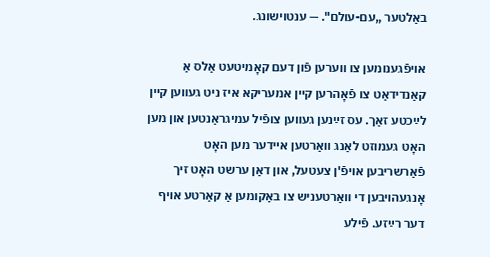באַלטער „עם-עולם". — ענטוישונג.

אױפֿגענומען צו װערען פֿון דעם קאָמיטעט אַלס אַ קאַנדידאַט צו פֿאָהרען קײן אמעריקא איז ניט געװען קײן לײַכטע זאַך. עס זײַנען געװען צופֿיל עמיגראַנטען און מען האָט געמוזט לאַנג װאַרטען אײדער מען האָט פֿאַרשריבען אױפֿ'ן צעטעל, און דאַן ערשט האָט זיך אָנגעהױבען די װאַרטעניש צו באַקומען אַ קאַרטע אױף דער רײַזע. פֿילע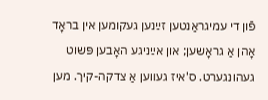פֿון די עמיגראַנטען זײַנען געקומען אין בראָד אָהן אַ גראָשען; און אײַניגע האָבען פּשוט געהונגערט. ס'איז געװען אַ צדקה-קיך. מען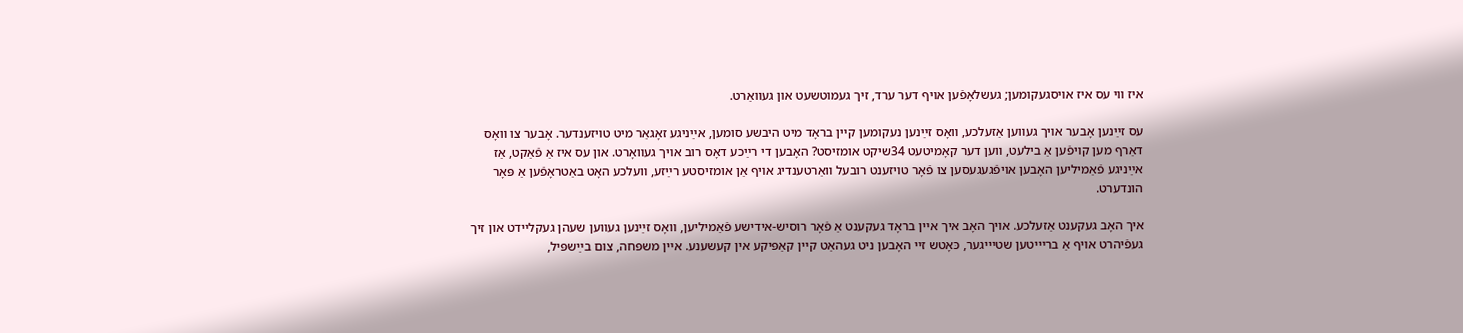איז װי עס איז אױסגעקומען; געשלאָפֿען אױף דער ערד, זיך געמוטשעט און געװאַרט.

עס זײַנען אָבער אױך געװען אַזעלכע, װאָס זײַנען נעקומען קײן בראָד מיט היבשע סומען, אײַניגע זאָגאַר מיט טױזענדער. אָבער צו װאָס דאַרף מען קױפֿען אַ בילעט, װען דער קאָמיטעט 34שיקט אומזיסט? האָבען די רײַכע דאָס רוב אױך געװאָרט. און עס איז אַ פֿאַקט, אַז אײַניגע פֿאַמיליען האָבען אױפֿגעגעסען צו פֿאָר טױזענט רובעל װאַרטענדיג אױף אַן אומזיסטע רײַזע, װעלכע האָט באַטראָפֿען אַ פּאָר הונדערט.

איך האָב געקענט אַזעלכע. אױך האָב איך אײן בראָד געקענט אַ פֿאָר רוסיש-אידישע פֿאַמיליען, װאָס זײַנען געװען שעהן געקלײדט און זיך געפֿיהרט אױף אַ ברײיטען שטײיגער, כּאָטש זײ האָבען ניט געהאַט קײן קאַפּיקע אין קעשענע. אײן משפּחה, צום בײַשפּיל,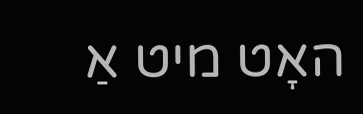האָט מיט אַ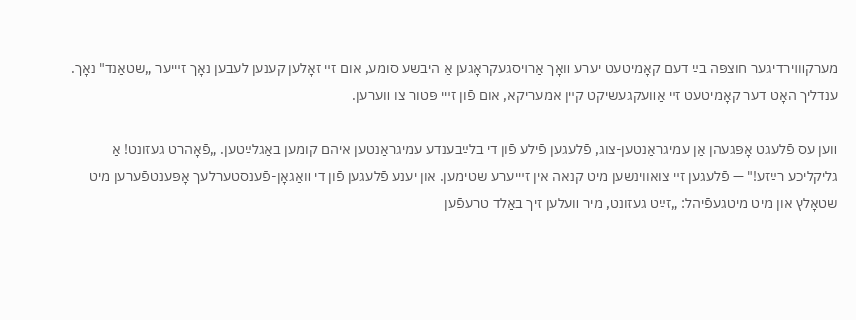מערקװױרדיגער חוצפּה בײַ דעם קאָמיטעט יערע װאָך אַרױסגעקראָגען אַ היבשע סומע, אום זײ זאָלען קענען לעבען נאָך זײיער „שטאַנד" נאָך. ענדליך האָט דער קאָמיטעט זײ אַװעקגעשיקט קײן אמעריקא, אום פֿון זײי פּטור צו װערען.

װען עס פֿלעגט אָפּגעהן אַן עמיגראַנטען-צוג, פֿלעגען פֿילע פֿון די בלײַבענדע עמיגראַנטען איהם קומען באַגלײַטען. „פֿאָהרט געזונט! אַ גליקליכע רײַזע!" — פֿלעגען זײ צואווינשען מיט קנאה אין זײיערע שטימען. און יענע פֿלעגען פֿון די װאַגאָן-פֿענסטערלעך אָפּענטפֿערען מיט שטאָלץ און מיט מיטגעפֿיהל: „זײַט געזונט, מיר װעלען זיך באַלד טרעפֿען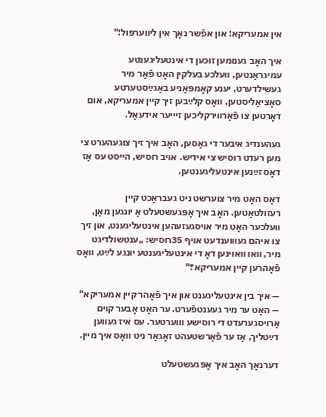אין אמעריקא! און אפֿשר נאָך אין ליװערפּול!"

איך האָב גענומען זוכען די אינטעליגענטע עמיגראַנטען, װעלכע בעלקין האָט פֿאַר מיר געשילדערט, יענע קאָמפּאַניע באַגײַסטערטע סאָציאַליסטען, װאָס קלײַבען זיך קײן אמעריקא, אום דאָרטען צו פֿאַרװירקליכען זײיער אידעאַל.

געהענדיג איבער די גאַסען, האָב איך זיך צוגעהערט צי מען רעדט רוסיש צי אידיש. אױב רוסיש, הײסט עס אַז דאָס זײַנען אינטעליגענטען.

דאָס האָט מיר צוערשט ניט געבראַכט קײן רעזולטאַטען. האָב איך אָפּגעשטעלט אַ יונגען מאַן, װעלכער האָט מיר אױסגעזעהען אינטעליגענט, און זיך צו איהם געװוענדעט אױף 35רוסיש: „ענטשולדיגט מיר, װאו װאוינען דאָ די אינטעליגענטע יונגע לײַט, װאָס פֿאָהרען קײן אמעריקא?"

— איך בין אינטעליגענט און איך פֿאָהר קײן אמעריקא" — האָט ער מיר געענטפֿערט. ער האָט אָבער קױם אַרױסגערעדט די רוסישע װוערטער. עס איז געװען דײַטליך, אַז ער פֿאַרשטעהט זאָגאַר ניט װאָס איך מײן.

דערנאָך האָב איך אָפּגעשטעלט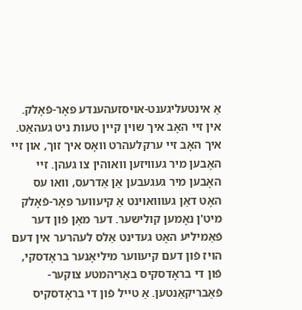אַ אינטעליגענט-אױסזעהענדע פּאָר-פֿאָלק. אין זײ האָב איך שױן קײן טעות ניט געהאַט. איך האָב זײ ערקלעהרט װאָס איך זוך, און זײ האָבען מיר געװיזען װאוהין צו געהן. זײ האָבען מיר געגעבען אַן אַדרעס, װאו עס האָט דאַן געװואוינט אַ קיעװער פּאָר-פֿאָלק מיט'ן נאָמען קולישער. דער מאַן פֿון דער פֿאַמיליע האָט געדינט אַלס לעהרער אין דעם הױז פֿון דעם קיעװער מיליאָנער בראָדסקי, פֿון די בראָדסקיס באַריהמטע צוקער-פֿאַבריקאַנטען. אַ טײל פֿון די בראָדסקיס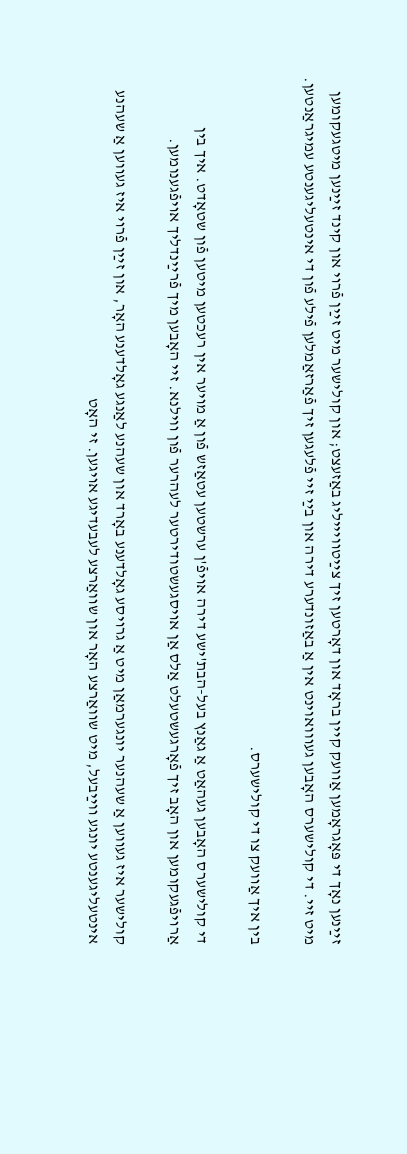זײַנען נאָך די פּאָגראָמען אַװעק קײן בראָד און דאָרטען זיך צײַטװײיליג באַזעצט; און קולישער מיט זײַן פֿרױ און קינד זײַנען מיטגעקומען מיט זײ. די קולישערס האָבען געװואוינט אין אַ באַזונדערע דירה און בײַ זײ פֿלעגען זיך פֿאַרזאַמלען פֿילע פֿון די אינטעליגענטע עמיגראַנטען.

בין איך אַװעק צו די קולישערס.

די קולישערס האָבען געהאַט אַ גאַנץ בעל-הבת'ישע דירה אױפֿ'ן ערשטען עטאַזש פֿון אַ מױער אין רעכטען מיטען פֿון שטאָדט. איך בין אַרױפֿגעקומען און האָב זיך פֿאָרגעשטעלט אַלס אַן אױסגעשטודירטער לעהרער פֿון װילנא. זײ האָבען מיך פֿרײַנדליך אױפֿגענומען.

קולישער איז געװען אַ שעהנער יונגערמאַן מיט אַ גרױסע גאָלדענע באָרד און שעהנע לאַנגע גאָלדענע האָר, און זײַן פֿרױ איז געװען אַ שעהנע אינטעליגענטע יונגע װײַבעל, מיט שװאַרצע האָר און שװאַרצע לעבעדיגע אױגען. זי האָט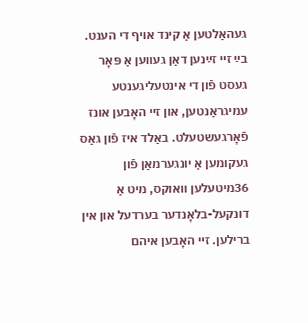געהאַלטען אַ קינד אױף די הענט. בײַ זײ זײַנען דאַן געװען אַ פּאָר געסט פֿון די אינטעליגענטע עמיגראַנטען, און זײ האָבען אונז פֿאָרגעשטעלט. באַלד איז פֿון גאַס געקומען אַ יונגערמאַן פֿון 36מיטעלען װאוקס, מיט אַ דונקעל-בלאָנדער בערדעל און אין ברילען. זײ האָבען איהם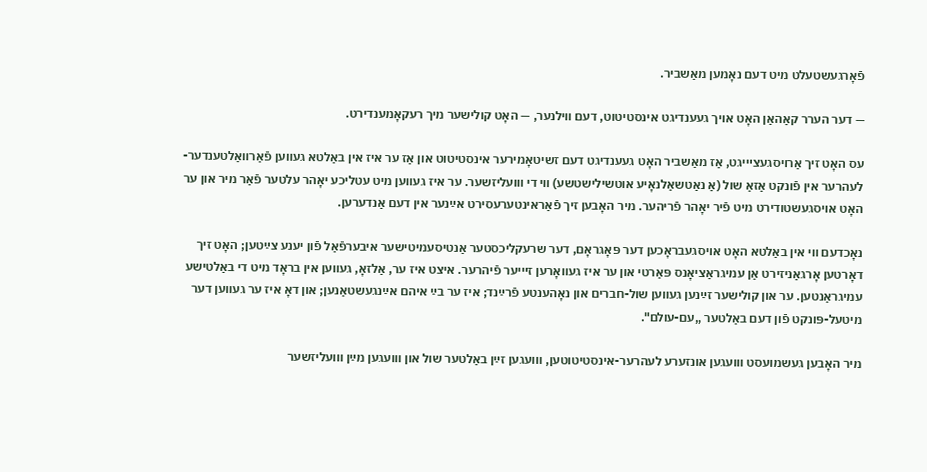פֿאָרגעשטעלט מיט דעם נאָמען מאַשביר.

— דער הערר קאַהאַן האָט אױך געענדיגט אינסטיטוט, דעם װילנער, — האָט קולישער מיך רעקאָמענדירט.

עס האָט זיך אַרױסגעצײיגט, אַז מאַשביר האָט געענדיגט דעם זשיטאָמירער אינסטיטוט און אַז ער איז אין באַלטא געװען פֿאַרװאַלטענדער-לעהרער אין פֿונקט אַזאַ שול (אַ נאַטשאַלנאָיע אוטשילישטשע) װי די װועליזשער. ער איז געװען מיט עטליכע יאָהר עלטער פֿאַר מיר און ער האָט אױסגעשטודירט מיט פֿיר יאָהר פֿריהער. מיר האָבען זיך פֿאַראינטערעסירט אײַנער אין דעם אַנדערען.

נאָכדעם װי אין באַלטא האָט אױסגעבראָכען דער פּאָגראָם, דער שרעקליכסטער אַנטיסעמיטישער איבערפֿאַל פֿון יענע צײַטען; האָט זיך דאָרטען אָרגאַניזירט אַן עמיגראַציאָנס פּאַרטי און ער איז געװאָרען זײיער פֿיהרער. איצט איז ער, אַלזאָ, געװען אין בראָד מיט די באַלטישע עמיגראַנטען. ער און קולישער זײַנען געװען שול-חברים און נאָהענטע פֿרײַנד; איז ער בײַ איהם אײַנגעשטאַנען; און דאָ איז ער געװען דער מיטעל-פּונקט פֿון דעם באַלטער „עם-עולם".

מיר האָבען געשמועסט װועגען אונזערע לעהרער-אינסטיטוטען, װועגען זײַן באַלטער שול און װועגען מײַן װועליזשער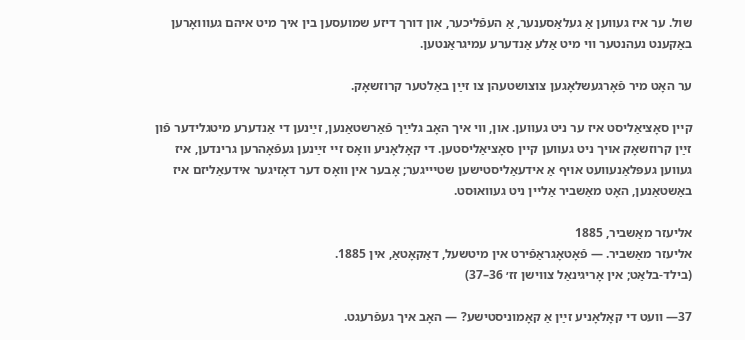שול. ער איז געװען אַ געלאַסענער, אַ העפֿליכער, און דורך דיזע שמועסען בין איך מיט איהם געװואָרען באַקענט נעהנטער װי מיט אַלע אַנדערע עמיגראַנטען.

ער האָט מיר פֿאָרגעשלאָגען צוצושטעהן צו זײַן באַלטער קרוזשאָק.

קײן סאָציאַליסט איז ער ניט געװען. און, װי איך האָב גלײַך פֿאַרשטאַנען, זײַנען די אַנדערע מיטגלידער פֿון זײַן קרוזשאָק אױך ניט געװען קײן סאָציאַליסטען. די קאָלאָניע װאָס זײ זײַנען געפֿאָהרען גרינדען, איז געװען געפּלאַנעװעט אױף אַ אידעאַליסטישען שטײיגער; אָבער אין װאָס דער דאָזיגער אידעאַליזם איז באַשטאַנען, האָט מאַשביר אַלײן ניט געװאוּסט.

אליעזר מאַשביר, 1885
אליעזר מאַשביר. — פֿאָטאָגראַפֿירט אין מיטשעל, דאַקאָטאַ, אין 1885.
(בילד-בלאַט; אין אָריגינאַל צװישן זז׳ 36–37)

37— װעט די קאָלאָניע זײַן אַ קאָמוניסטישע? — האָב איך געפֿרעגט.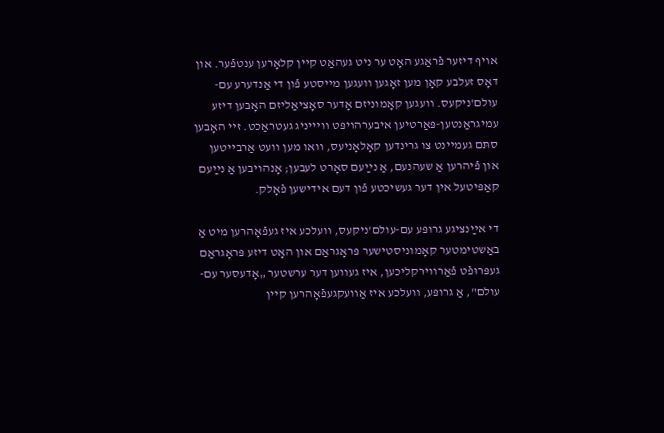אױף דיזער פֿראַגע האָט ער ניט געהאַט קײן קלאָרען ענטפֿער. און דאָס זעלבע קאָן מען זאָגען װעגען מײסטע פֿון די אַנדערע עם-עולם'ניקעס. װעגען קאָמוניזם אָדער סאָציאַליזם האָבען דיזע עמיגראַנטען-פּאַרטיען איבערהױפּט װײיניג געטראַכט. זײ האָבען סתּם געמײנט צו גרינדען קאָלאָניעס, װאו מען װעט אַרבײטען און פֿיהרען אַ שעהנעם, אַ נײַעם סאָרט לעבען; אָנהױבען אַ נײַעם קאַפּיטעל אין דער געשיכטע פֿון דעם אידישען פֿאָלק.

די אײַנציגע גרופּע עם-עולם'ניקעס, װעלכע איז געפֿאָהרען מיט אַ באַשטימטער קאָמוניסטישער פּראָגראַם און האָט דיזע פּראָגראַם געפּרוּפֿט פֿאַרװירקליכען, איז געװען דער ערשטער „אָדעסער עם-עולם", אַ גרופּע, װעלכע איז אַװעקגעפֿאָהרען קײן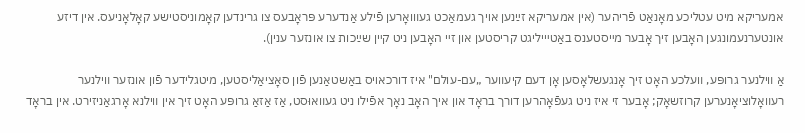אמעריקא מיט עטליכע מאָנאַט פֿריהער (אין אמעריקא זײַנען אױך געמאַכט געװואָרען פֿילע אַנדערע פּראָבעס צו גרינדען קאָמוניסטישע קאָלאָניעס. אין דיזע אונטערנעמונגען האָבען זיך אָבער מײסטענס באַטײיליגט קריסטען און זײ האָבען ניט קײן שײַכות צו אונזער ענין).

אַ װילנער גרופּע, װעלכע האָט זיך אָנגעשלאָסען אָן דעם קיעװער „עם-עולם" איז דורכאױס באַשטאַנען פֿון סאָציאַליסטען, מיטגלידער פֿון אונזער װילנער רעװאָלוציאָנערען קרוזשאָק; אָבער זי איז ניט געפֿאָהרען דורך בראָד און איך האָב נאָך אפֿילו ניט געװאוּסט, אַז אַזאַ גרופּע האָט זיך אין װילנא אָרגאַניזירט. אין בראָד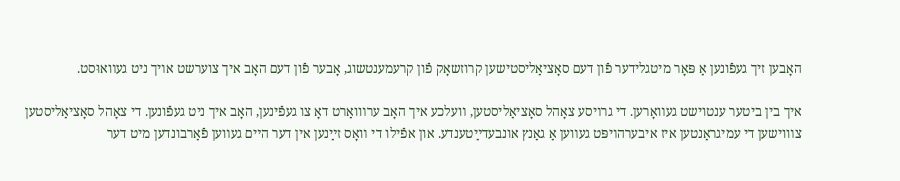האָבען זיך געפֿונען אַ פּאָר מיטגלידער פֿון דעם סאָציאַליסטישען קרוזשאָק פֿון קרעמענטשוג, אָבער פֿון דעם האָב איך צוערשט אױך ניט געװאוּסט.

איך בין ביטער ענטוישט געװאָרען. די גרױסע צאָהל סאָציאַליסטען, װעלכע איך האָב ערװואַרט דאָ צו געפֿינען, האָב איך ניט געפֿונען. די צאָהל סאָציאַליסטען צװוישען די עמיגראַנטען איז איבערהױפּט געװען אַ גאַנץ אונבעדײַטענדע. און אפֿילו די װאָס זײַנען אין דער הײם געװען פֿאַרבונדען מיט דער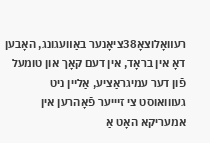רעװאָלוצאָ38ציאָנער באַװעגונג, האָבען דאָ אין בראָד, אין דעם קאָך און טומעל פֿון דער עמיגראַציע, אַלײן ניט געװואוסט צי זײיער פֿאָהרען אין אמעריקא האָט אַ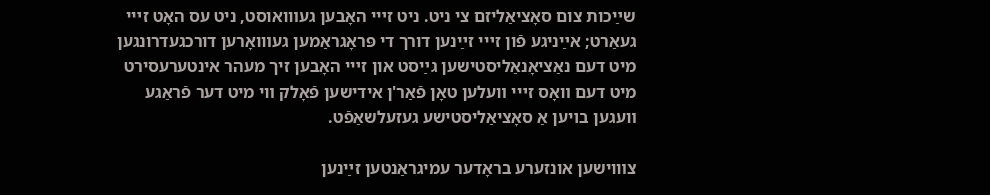שײַכות צום סאָציאַליזם צי ניט. ניט זײי האָבען געװואוסט, ניט עס האָט זײי געאַרט; אײַניגע פֿון זײי זײַנען דורך די פּראָגראַמען געװואָרען דורכגעדרונגען מיט דעם נאַציאָנאַליסטישען גײַסט און זײי האָבען זיך מעהר אינטערעסירט מיט דעם װאָס זײי װעלען טאָן פֿאַר'ן אידישען פֿאָלק װי מיט דער פֿראַגע װעגען בױען אַ סאָציאַליסטישע געזעלשאַפֿט.

צװוישען אונזערע בראָדער עמיגראַנטען זײַנען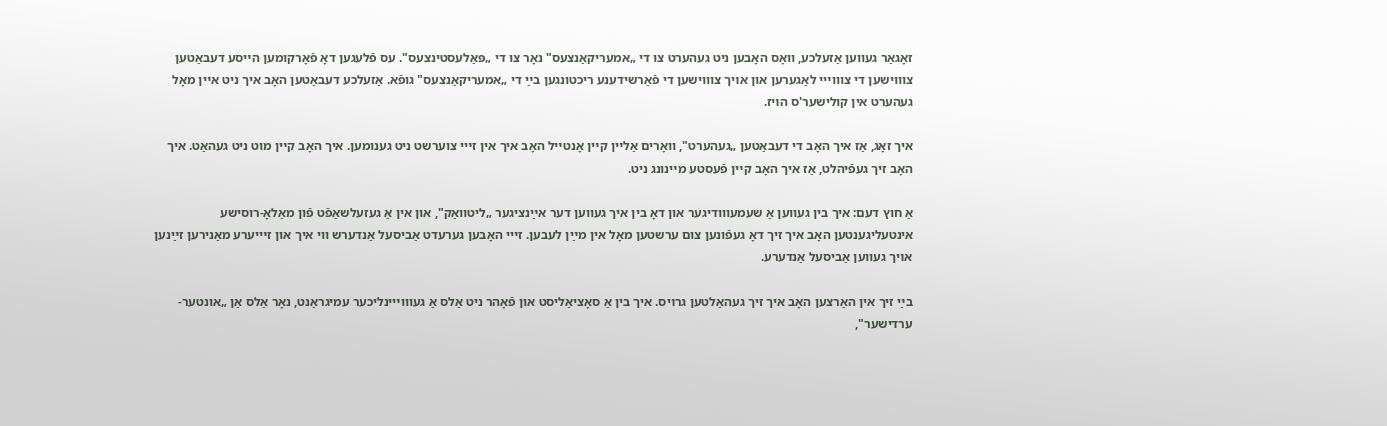זאָגאַר געװען אַזעלכע, װאָס האָבען ניט געהערט צו די „אמעריקאַנצעס" נאָר צו די „פּאַלעסטינצעס". עס פֿלעגען דאָ פֿאָרקומען הײסע דעבאַטען צװוישען די צװוײי לאַגערען און אױך צװוישען די פֿאַרשידענע ריכטונגען בײַ די „אמעריקאַנצעס" גופֿא. אַזעלכע דעבאַטען האָב איך ניט אײן מאָל געהערט אין קולישער'ס הױז.

איך זאָג, אַז איך האָב די דעבאַטען „געהערט", װאָרים אַלײן קײן אָנטײל האָב איך אין זײי צוערשט ניט גענומען. איך האָב קײן מוט ניט געהאַט. איך האָב זיך געפֿיהלט, אַז איך האָב קײן פֿעסטע מײנונג ניט.

אַ חוץ דעם: איך בין געװען אַ שעמעװודיגער און דאָ בין איך געװען דער אײַנציגער „ליטװאַק", און אין אַ געזעלשאַפֿט פֿון מאַלאָ-רוסישע אינטעליגענטען האָב איך זיך דאָ געפֿונען צום ערשטען מאָל אין מײַן לעבען. זײי האָבען גערעדט אַביסעל אַנדערש װי איך און זײיערע מאַנירען זײַנען אױך געװען אַביסעל אַנדערע.

בײַ זיך אין האַרצען האָב איך זיך געהאַלטען גרױס. איך בין אַ סאָציאַליסט און פֿאָהר ניט אַלס אַ געװוײינליכער עמיגראַנט, נאָר אַלס אַן „אונטער-ערדישער",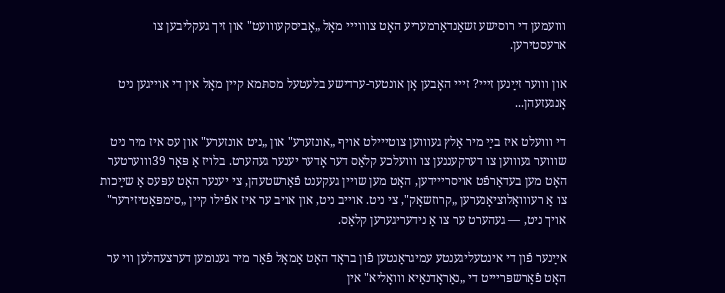װועמען די רוסישע זשאַנדאַרמעריע האָט צװוײי מאָל „אָביסקעװועט" און זיך געקליבען צו ארעסטירען.

און װוער זײַנען זײי? זײי האָבען אָן אונטער-ערדישע בלעטעל מסתּמא קײן מאָל אין די אױיגען ניט אָנגעזעהן...

די װועלט איז בײַ מיר אַלץ געװוען צוטײילט אױף „אונזערע" און „ניט אונזערע" און עס איז מיר ניט שװוער געװוען צו דערקעננען צו װועלכע קלאַס דער אָדער יענער געהערט. בלױז אַ פּאָר 39װוערטער האָט מען בעדאַרפֿט אױסרײידען, האָט מען שױין געקענט פֿאַרשטעהן, צי יענער האָט עפּעס אַ שײַכות צו אַ רעװואָלוציאָנערען „קרוזשאָק", צי ניט. אױיב ניט, און אױב ער איז אפֿילו קײן „סימפּאַטיזירער" אױך ניט, — געהערט ער צו אַ נידעריגערען קלאַס.

אײַנער פֿון די אינטעליגענטע עמיגראַנטען פֿון בראָד האָט אַמאָל פֿאַר מיר גענומען דערצעהלען װי ער האָט פֿאַרשפּרײיט די „נאַראָדנאַיא װואָליא" אין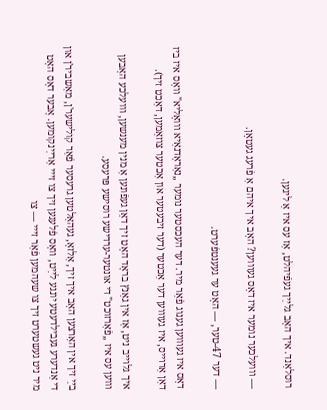רוסלאַנד. איך האָב גלײַך געפֿיהלט, אַז עס איז אַ ליגען.

— װועלכער נומער איז דאָס געװוען? האָב איך איהם אַ פֿרעג געטאָן.

— דער 47-טער, — האָט ער געענטפֿערט.

דאָס איז געװוען גענוג פֿאַר מיר. דער העכסטער נומער „נאַראָדנאַיא װואָליא" װאָס איז ביז דאַן אַרױיס, איז געװוען דער אַכטער (דער זיבעטער און אַכטער צוזאַמען, דאַכט זיך).

איך גלױיב ניט, אַז אין גאַנץ בראָד האָט זיך דאַן געפֿונען אַ מנין מענשען, װועלכע האָבען װוען עס איז „פֿאַרזוכט" די אונטער-ערדישע רוסישע פּרעסע.

בײַ זיך אין האַרצען האָב איך זיך, אַלזאָ, געהאַלטען גרעסער פֿאַר קולישער'ן, מאַשביר'ן און די אַנדערע געבילדעטע יונגע לײַט, װאָס פֿלעגען זיך צו זײי אַרײַנקומען. אָבער דאָס האָט מיר ניט געשטערט זיך צו שעהמען פֿאַר זײי — צו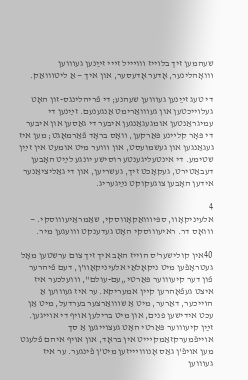שעהמען זיך בלױיז װוײיל זײי זײַנען געװוען װואָהלינער, אָדער אָדעסער, און איך — אַ ליטװואַק.

די טעג זײַנען געװוען שעהנע; די פֿריהלינגס-זון האָט געלױיכטען און געװואַרימט אַנגענעם. זײַנען די עמיגראַנטען אומגעגאַנגען איבער די גאַסען און איבער די פּאָר קלײנע פּאַרקען, װאָס בראָד פֿאַרמאָגט; מען איז געגאַנגען און געשמועסט, און װוער מיט אומעט אין זײַן שטימע. די אינטעליגענטע רוסישע יונגע לײַט האָבען דעבאַטירט, געקאָכט זיך, געשריען, און די גאַליציאַנער אידען האָבען צוגעקוקט נײַגעריג.

4
אלעיניקאָװ, ספּיװואַקאָװסקי, שאַמראַיעװוסקי. — װואָס דר. ראיעװוסקי האָט געדענקט װועגען מיר.

40אין קולישער'ס הױיז האָב איך זיך צום ערשטען מאָל געטראָפֿען מיט ניקאָלאַי אלעיניקאָװ'ן, דעם פֿיהרער פֿון דער קיעװוער פּאַרטי „עם-עולם", װועלכער איז איצט געפֿאָהרען קײן אמעריקא. ער איז געװוען אַ הױיכער, דאַרער, מיט אַ שװואַרצער בערדעל, מיט אַן עכט אידישען פּנים, און מיט ברילען אױף די אױיגען. זײַן קיעװוער פּאַרטי האָט געצױיגען אַ סך אױיפֿמערקזאַמקײיט אין בראָד, און אױף איהם פֿלעגט מען אױפֿ'ן גאַס אָנװוײיזען מיט'ן פֿינגער. ער איז געװוען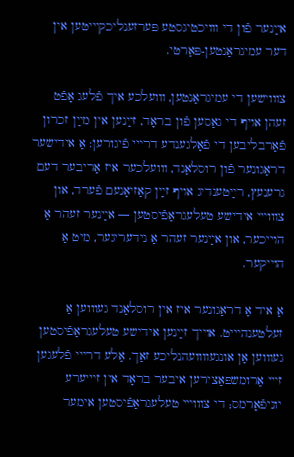אײַנער פֿון די װויכטיגסטע פּערזענליכקײיטען אין דער עמיגראַנטען-פּאַרטי.

צװוישען די עמיגראַנטען, װועלכע איך פֿלעג אָפֿט זעהן אױף די גאַסען פֿון בראָד, זײַנען אין מײַן זכרון פֿאַרבליבען די פֿאָלגענדע דרײי פֿיגורען: אַ אידישער דראַגונער פֿון רוסלאַנד, װועלכער איז אַריבער דעם גרענעץ, רײַטענדיג אױף זײַן קאַזיאָנעם פֿערד, און צװוײי אידישע טעלעגראַפֿיסטען — אײַנער זעהר אַ הױיכער, און אײַנער זעהר אַ נידעריגער, מיט אַ הױיקער.

אַ איד אַ דראַגונער איז אין רוסלאַנד געװוען אַ זעלטענהײיט. אױיך זײַנען אידישע טעלעגראַפֿיסטען געװוען אַן אונגעװוועהנליכע זאַך. אַלע דרײי פֿלעגען זײי אַרומשפּאַצירען איבער בראָד אין זײיערע יוניפֿאָרמס; די צװוײי טעלעגראַפֿיסטען אימער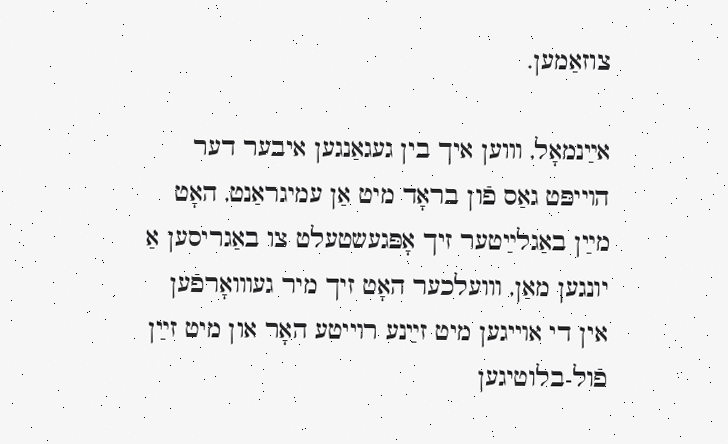צוזאַמען.

אײַנמאָל, װוען איך בין געגאַנגען איבער דער הױיפּט גאַס פֿון בראָד מיט אַן עמיגראַנט, האָט מײַן באַגלײַטער זיך אָפּגעשטעלט צו באַגריסען אַ יונגען מאַן, װועלכער האָט זיך מיר געװואָרפֿען אין די אױיגען מיט זײַנע רױיטע האָר און מיט זײַן פֿול-בלוטיגען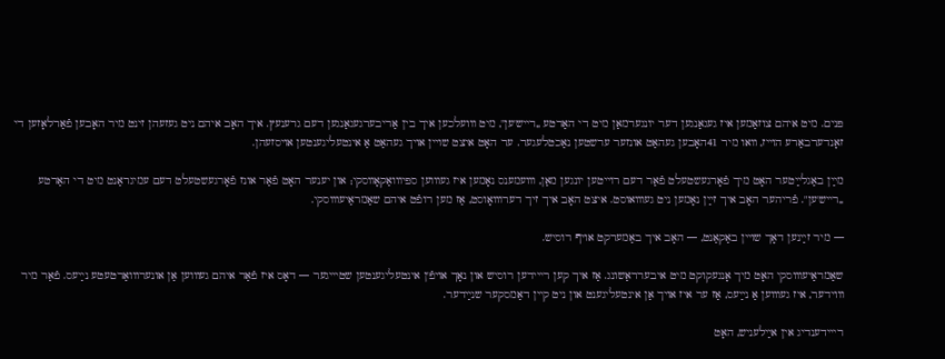פּנים. מיט איהם צוזאַמען איז געגאַנגען דער יונגערמאַן מיט די האַרטע „רײש'ען", מיט װועלכען איך בין אַריבערגעגאַנגען דעם גרענעץ. איך האָב איהם ניט געזעהן זינט מיר האָבען פֿאַרלאָזען די זאָנדערבאַרע הױיז, װאו מיר 41האָבען געהאַט אונזער ערשטען נאַכטלעגער. ער האָט איצט שױין אױך געהאַט אַ אינטעליגענטען אױסזעהן.

מײַן באַגלײַטער האָט מיך פֿאָרגעשטעלט פֿאַר דעם רױיטען יונגען מאַן, װועמענס נאָמען איז געװוען ספּיװואַקאָװסקי; און יענער האָט פֿאַר אונז פֿאָרגעשטעלט דעם עמיגראַנט מיט די האַרטע „רײש'ען". פֿריהער האָב איך זײַן נאָמען ניט געװואוסט. איצט האָב איך זיך דערװואָוסט, אַז מען רופֿט איהם שאַמראַיעװוסקי.

— מיר זײַנען דאָך שױין באַקאַנט, — האָב איך באַמערקט אױף רוסיש.

שאַמראַיעװוסקי האָט מיך אָנגעקוקט מיט איבערראַשונג. אַז איך קען רײידען רוסיש און נאָך אױפֿ'ן אינטעליגענטען שטײיגער — דאָס איז פֿאַר איהם געװוען אַן אונערװואַרטעטע נײַעס. פֿאַר מיר װוידער, איז געװוען אַ נײַעס, אַז ער איז אױך אַן אינטעליגענט און ניט קײן דאַמסקער שנײַדער.

רײידענדיג אין אײַלעניש, האָט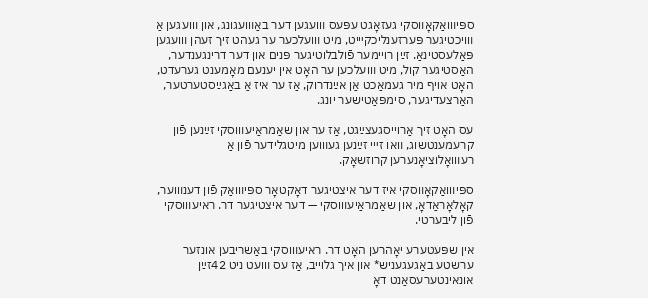ספּיװואַקאָװסקי געזאָגט עפּעס װועגען דער באַװועגונג, און װועגען אַ װויכטיגער פּערזענליכקײיט, מיט װועלכער ער געהט זיך זעהן װועגען פּאַלעסטינאַ. זײַן רױימער פֿולבלוטיגער פּנים און דער דרינגענדער, האַסטיגער קול, מיט װועלכען ער האָט אין יענעם מאָמענט גערעדט, האָט אױף מיר געמאַכט אַן אײַנדרוק, אַז ער איז אַ באַגײַסטערטער, האַרצעדיגער, סימפּאַטישער יונג.

עס האָט זיך אַרױיסגעצײַגט, אַז ער און שאַמראַיעװוסקי זײַנען פֿון קרעמענטשוג, װאו זײי זײַנען געװוען מיטגלידער פֿון אַ רעװואָלוציאָנערען קרוזשאָק.

ספּיװואַקאָװסקי איז דער איצטיגער דאָקטאָר ספּיװואַק פֿון דענװוער, קאָלאָראַדאָ, און שאַמראַיעװוסקי — דער איצטיגער דר. ראיעװוסקי פֿון ליבערטי.

אין שפּעטערע יאָהרען האָט דר. ראיעװוסקי באַשריבען אונזער ערשטע באַגעגעניש* און איך גלױיב, אַז עס װועט ניט 42זײַן אונאינטערעסאַנט דאָ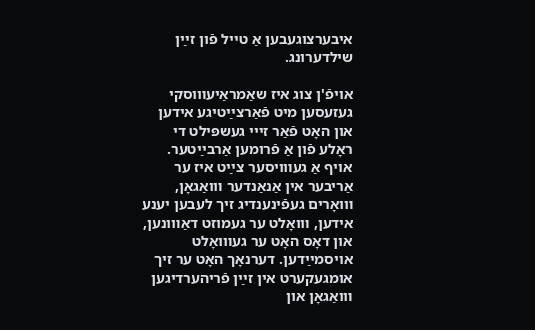איבערצוגעבען אַ טײל פֿון זײַן שילדערונג.

אױפֿ'ן צוג איז שאַמראַיעװוסקי געזעסען מיט פֿאַרצײַטיגע אידען און האָט פֿאַר זײי געשפּילט די ראָלע פֿון אַ פֿרומען אַרבײַטער. אױף אַ געװויסער צײַט איז ער אַריבער אין אַנאַנדער װואַגאָן, װואָרים געפֿינענדיג זיך לעבען יענע אידען, װואָלט ער געמוזט דאַװונען, און דאָס האָט ער געװואָלט אױסמײַדען. דערנאָך האָט ער זיך אומגעקערט אין זײַן פֿריהערדיגען װואַגאָן און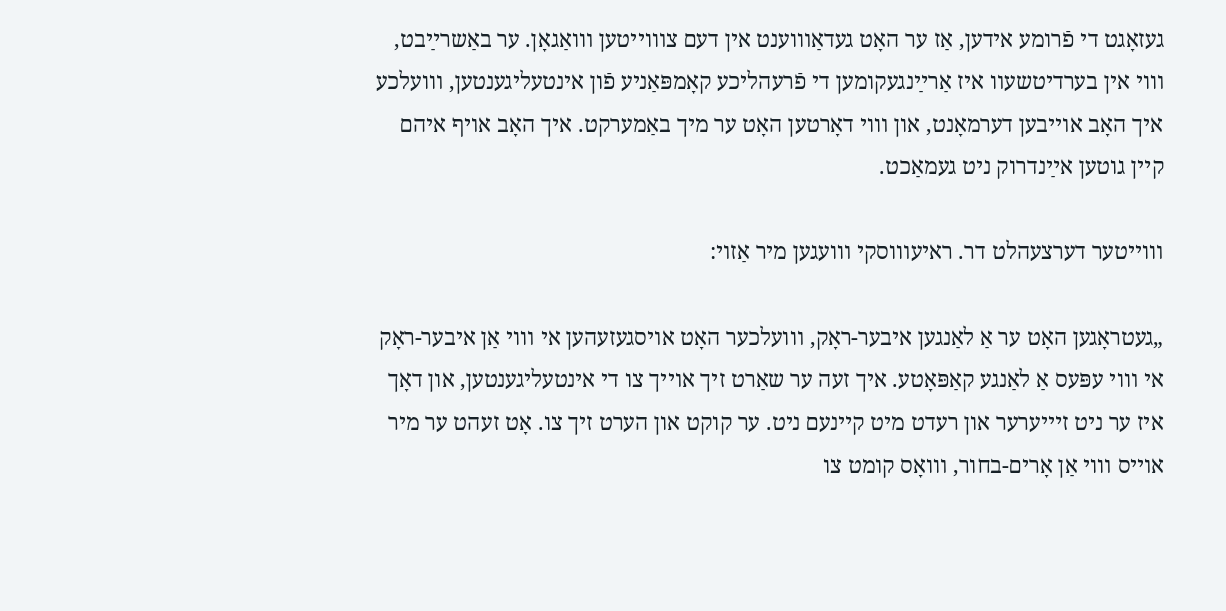געזאָגט די פֿרומע אידען, אַז ער האָט געדאַװוענט אין דעם צװוייטען װואַגאָן. ער באַשרײַבט, װוי אין בערדיטשעװ איז אַרײַנגעקומען די פֿרעהליכע קאָמפּאַניע פֿון אינטעליגענטען, װועלכע איך האָב אױיבען דערמאָנט, און װוי דאָרטען האָט ער מיך באַמערקט. איך האָב אױף איהם קײן גוטען אײַנדרוק ניט געמאַכט.

װוייטער דערצעהלט דר. ראיעװוסקי װועגען מיר אַזױ:

„געטראָגען האָט ער אַ לאַנגען איבער-ראָק, װועלכער האָט אױסגעזעהען אי װוי אַן איבער-ראָק אי װוי עפּעס אַ לאַנגע קאַפּאָטע. איך זעה ער שאַרט זיך אױיך צו די אינטעליגענטען, און דאָך איז ער ניט זײיערער און רעדט מיט קײנעם ניט. ער קוקט און הערט זיך צו. אָט זעהט ער מיר אױיס װוי אַן אָרים-בחור, װואָס קומט צו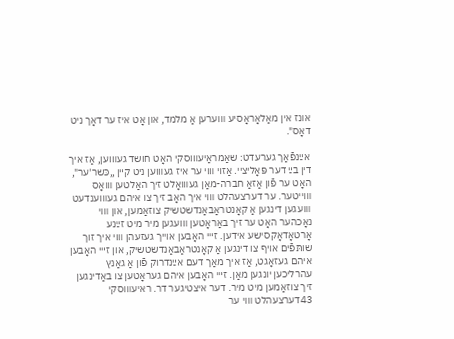אונז אין מאַלאָראָסיע װוערען אַ מלמד, און אָט איז ער דאָך ניט דאָס".

אײַנפֿאַך גערעדט: שאַמראַיעװוסקי האָט חושד געװוען, אַז איך דין בײַ דער פּאָליציי. אַזױ װוי ער איז געװוען ניט קײן „כּשר'ער", האָט ער פֿון אַזאַ חברה-מאַן געװואָלט זיך האַלטען װואָס װוייטער. ער דערצעהלט װוי איך האָב זיך צו איהם געװוענדעט װועגען דינגען אַ קאָנטראַבאַנדשטשיק צוזאַמען, און װוי נאָכהער האָט ער זיך באַראָטען װועגען מיר מיט זײַנע אָרטאָדאָקסישע אידען. זײי האָבען אױיך געזעהן װוי איך זוך שותּפֿים אױף צו דינגען אַ קאָנטראַבאַנדשטשיק, און זײי האָבען איהם געזאָגט, אַז איך מאַך דעם אײַנדרוק פֿון אַ גאַנץ עהרליכען יונגען מאַן. זײי האָבען איהם געראָטען צו באַדינגען זיך צוזאַמען מיט מיר. דער איצטיגער דר. ראיעװוסקי 43דערצעהלט װוי ער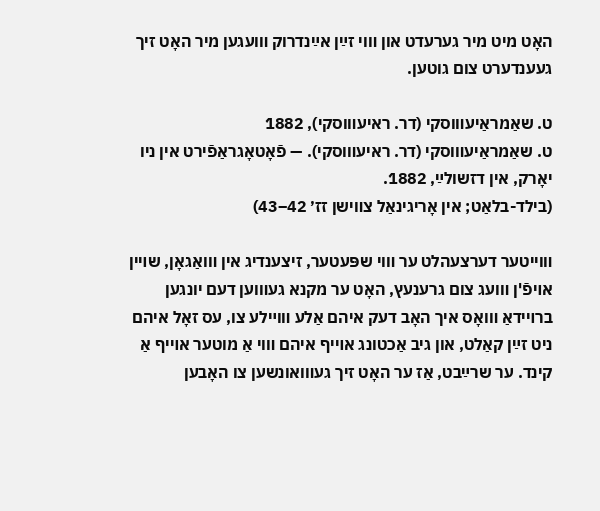האָט מיט מיר גערעדט און װוי זײַן אײַנדרוק װועגען מיר האָט זיך געענדערט צום גוטען.

ט. שאַמראַיעװוסקי (דר. ראיעװוסקי), 1882
ט. שאַמראַיעװוסקי (דר. ראיעװוסקי). — פֿאָטאָגראַפֿירט אין ניו יאָרק, אין דזשולײַ, 1882.
(בילד-בלאַט; אין אָריגינאַל צװישן זז׳ 42–43)

װוייטער דערצעהלט ער װוי שפּעטער, זיצענדיג אין װואַגאָן, שױין אױפֿ'ן װועג צום גרענעץ, האָט ער מקנא געװוען דעם יונגען ברױידאַ װואָס איך האָב דעק איהם אַלע װוײלע צו, עס זאָל איהם ניט זײַן קאַלט, און גיב אַכטונג אױיף איהם װוי אַ מוטער אױיף אַ קינד. ער שרײַבט, אַז ער האָט זיך געװואונשען צו האָבען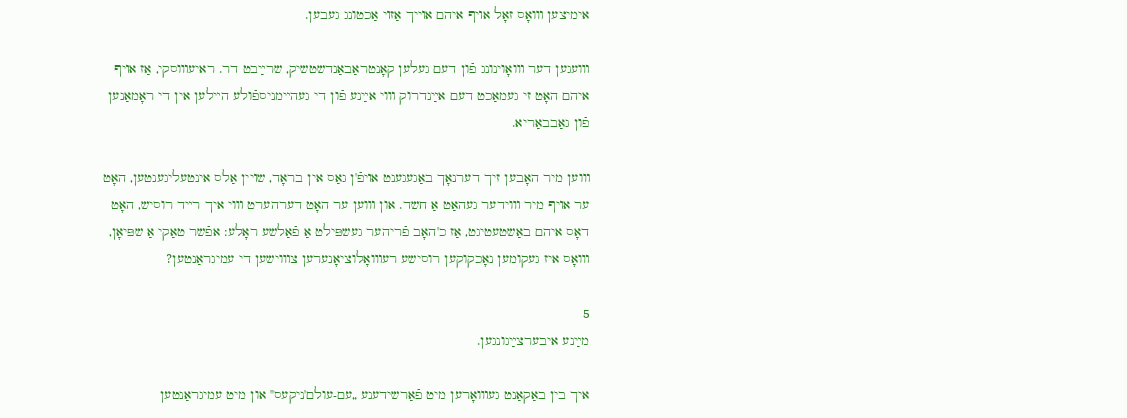אימיצען װואָס זאָל אױף איהם אױיך אַזױ אַכטונג געבען.

װועגען דער װואָוינונג פֿון דעם געלען קאָנטראַבאַנדשטשיק, שרײַבט דר. ראיעװוסקי, אַז אױף איהם האָט זי געמאַכט דעם אײַנדרוק װוי אײַנע פֿון די געהײמניספֿולע הײלען אין די ראָמאַנען פֿון גאַבבאַריא.

װוען מיר האָבען זיך דערנאָך באַגעגענט אױפֿ'ן גאַס אין בראָד, שױין אַלס אינטעליגענטען, האָט ער אױף מיר װוידער געהאַט אַ חשד. און װוען ער האָט דערהערט װוי איך רײד רוסיש, האָט דאָס איהם באַשטעטיגט, אַז כ'האָב פֿריהער געשפּילט אַ פֿאַלשע ראָלע: אפֿשר טאַקי אַ שפּיאָן, װואָס איז געקומען נאָכקוקען רוסישע רעװואָלוציאָנערען צװוישען די עמיגראַנטען?

5
מײַנע איבערצײַגונגען.

איך בין באַקאַנט געװואָרען מיט פֿאַרשידענע „עם-עולם'ניקעס" און מיט עמיגראַנטען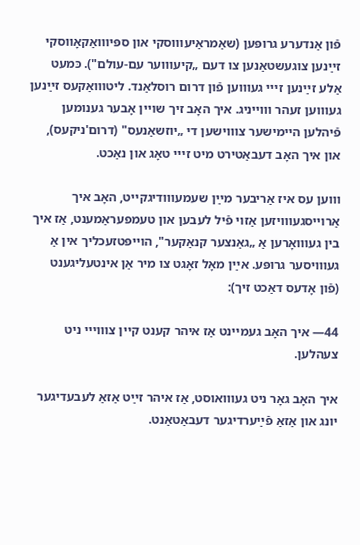פֿון אַנדערע גרופּען (שאַמראַיעװוסקי און ספּיװואַקאָװסקי זײַנען צוגעשטאַנען צו דעם „קיעװוער עם-עולם"). כּמעט אַלע זײַנען זײי געװוען פֿון דרום רוסלאַנד. ליטװואַקעס זײַנען געװוען זעהר װוייניג. איך האָב זיך שױין אָבער גענומען פֿיהלען היימישער צװוישען די „יוזשאַנעס" (דרום'ניקעס), און איך האָב דעבאַטירט מיט זײי טאָג און נאַכט.

װוען עס איז אַריבער מײַן שעמעװודיגקײט, האָב איך אַרױיסגעװויזען אַזױ פֿיל לעבען און טעמפּעראַמענט, אַז איך בין געװואָרען אַ „גאַנצער קנאַקער", הױיפּטזעכליך אין אַ געװויסער גרופּע. אײַן מאָל זאָגט צו מיר אַן אינטעליגענט (פֿון אָדעס דאַכט זיך):

44— איך האָב געמײנט אַז איהר קענט קײן צװוײי ניט צעהלען.

איך האָב גאָר ניט געװואוסט, אַז איהר זײַט אַזאַ לעבעדיגער יונג און אַזאַ פֿײַערדיגער דעבאַטאַנט.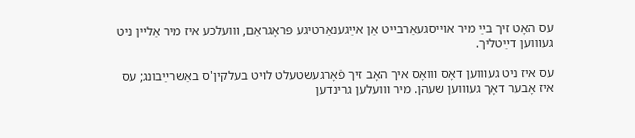עס האָט זיך בײַ מיר אױיסגעאַרבײט אַן אײַגענאַרטיגע פּראָגראַם, װועלכע איז מיר אַלײן ניט געװוען דײַטליך.

עס איז ניט געװוען דאָס װואָס איך האָב זיך פֿאָרגעשטעלט לױט בעלקין'ס באַשרײַבונג; עס איז אָבער דאָך געװוען שעהן. מיר װועלען גרינדען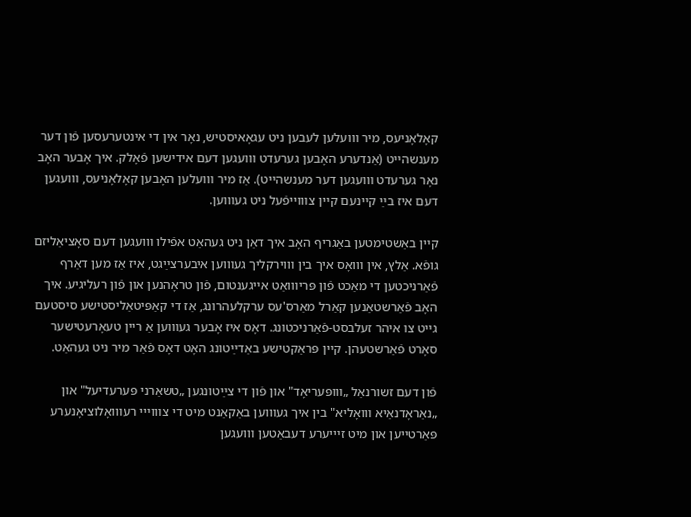קאָלאָניעס, מיר װועלען לעבען ניט עגאָאיסטיש, נאָר אין די אינטערעסען פֿון דער מענשהײט (אַנדערע האָבען גערעדט װועגען דעם אידישען פֿאָלק. איך אָבער האָב נאָר גערעדט װועגען דער מענשהײט). אַז מיר װועלען האָבען קאָלאָניעס, װועגען דעם איז בײַ קײנעם קײן צװוייפֿעל ניט געװוען.

קײן באַשטימטען באַגריף האָב איך דאַן ניט געהאַט אפֿילו װועגען דעם סאָציאַליזם גופֿא. אַלץ, אין װואָס איך בין װוירקליך געװוען איבערצײַגט, איז אַז מען דאַרף פֿאַרניכטען די מאַכט פֿון פּריװואַט אײגענטום, פֿון טראָהנען און פֿון רעליגיע. איך האָב פֿאַרשטאַנען קאַרל מאַרס'עס ערקלעהרונג, אַז די קאַפּיטאַליסטישע סיסטעם גײט צו איהר זעלבסט-פֿאַרניכטונג. דאָס איז אָבער געװוען אַ ריין טעאָרעטישער סאָרט פֿאַרשטעהן. קײן פּראַקטישע באַדײַטונג האָט דאָס פֿאַר מיר ניט געהאַט.

פֿון דעם זשורנאַל „װופּעריאָד" און פֿון די צײַטונגען „טשאַרני פּערעדיעל" און „נאַראָדנאַיא װואָליא" בין איך געװוען באַקאַנט מיט די צװוײי רעװואָלוציאָנערע פּאַרטײען און מיט זײיערע דעבאַטען װועגען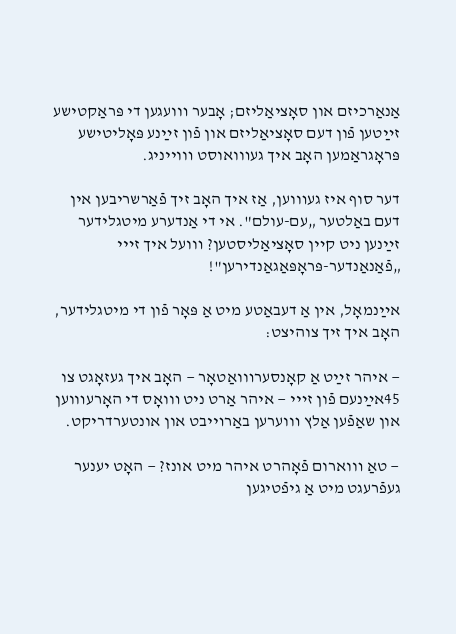אַנאַרכיזם און סאָציאַליזם; אָבער װועגען די פּראַקטישע זײַטען פֿון דעם סאָציאַליזם און פֿון זײַנע פּאָליטישע פּראָגראַמען האָב איך געװואוסט װוייניג.

דער סוף איז געװוען, אַז איך האָב זיך פֿאַרשריבען אין דעם באַלטער „עם-עולם". אי די אַנדערע מיטגלידער זײַנען ניט קײן סאָציאַליסטען? װועל איך זײי „פֿאַנאַנדער-פּראָפּאַגאַנדירען"!

אײַנמאָל, אין אַ דעבאַטע מיט אַ פּאָר פֿון די מיטגלידער, האָב איך זיך צוהיצט:

— איהר זײַט אַ קאָנסערװואַטאָר — האָב איך געזאָגט צו 45אײַנעם פֿון זײי — איהר אַרט ניט װואָס די האָרעװוען און שאַפֿען אַלץ װוערען באַרױיבט און אונטערדריקט.

— טאַ װוארום פֿאָהרט איהר מיט אונז? — האָט יענער געפֿרעגט מיט אַ גיפֿטיגען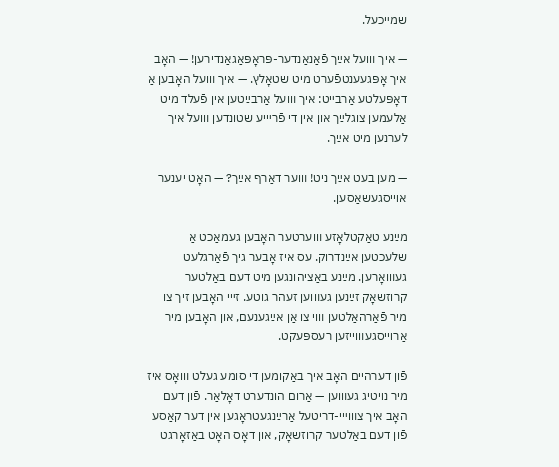שמײכעל.

— איך װועל אײַך פֿאַנאַנדער-פּראָפּאַגאַנדירען! — האָב איך אָפּגעענטפֿערט מיט שטאָלץ. — איך װועל האָבען אַ דאָפּעלטע אַרבײט: איך װועל אַרבײַטען אין פֿעלד מיט אַלעמען צוגלײַך און אין די פֿרײיע שטונדען װועל איך לערנען מיט אײַך.

— מען בעט אײַך ניט! װוער דאַרף אײַך? — האָט יענער אױיסגעשאַסען.

מײַנע טאַקטלאָזע װוערטער האָבען געמאַכט אַ שלעכטען אײַנדרוק. עס איז אָבער גיך פֿאַרגלעט געװואָרען. מײַנע באַציהונגען מיט דעם באַלטער קרוזשאָק זײַנען געװוען זעהר גוטע. זײי האָבען זיך צו מיר פֿאַרהאַלטען װוי צו אַן אײַגענעם, און האָבען מיר אַרױיסגעװוייזען רעספּעקט.

פֿון דערהיים האָב איך באַקומען די סומע געלט װואָס איז מיר נױטיג געװוען — אַרום הונדערט דאָלאַר. פֿון דעם האָב איך צװוײי-דריטעל אַרײַנגעטראָגען אין דער קאַסע פֿון דעם באַלטער קרוזשאָק, און דאָס האָט באַזאָרגט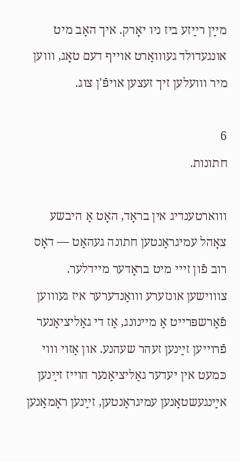מײַן רײַזע ביז ניו יאָרק. איך האָב מיט אונגעדולד געװואַרט אױיף דעם טאָג, װוען מיר װועלען זיך זעצען אױפֿ'ן צוג.

6
חתונות.

װוארטענדיג אין בראָד, האָט אַ היבשע צאָהל עמיגראַנטען חתונה געהאַט — דאָס רוב פֿון זײי מיט בראָדער מײדלער. צװוישען אונזערע װואַנדערער איז געװוען פֿאַרשפּרײט אַ מײנונג, אַז די גאַליציאַנער פֿרױיען זײַנען זעהר שעהנע. און אַזױ װוי כּמעט אין יעדער גאַליציאַנער הױיז זײַנען אײַנגעשטאַנען עמיגראַנטען, זײַנען ראָמאַנען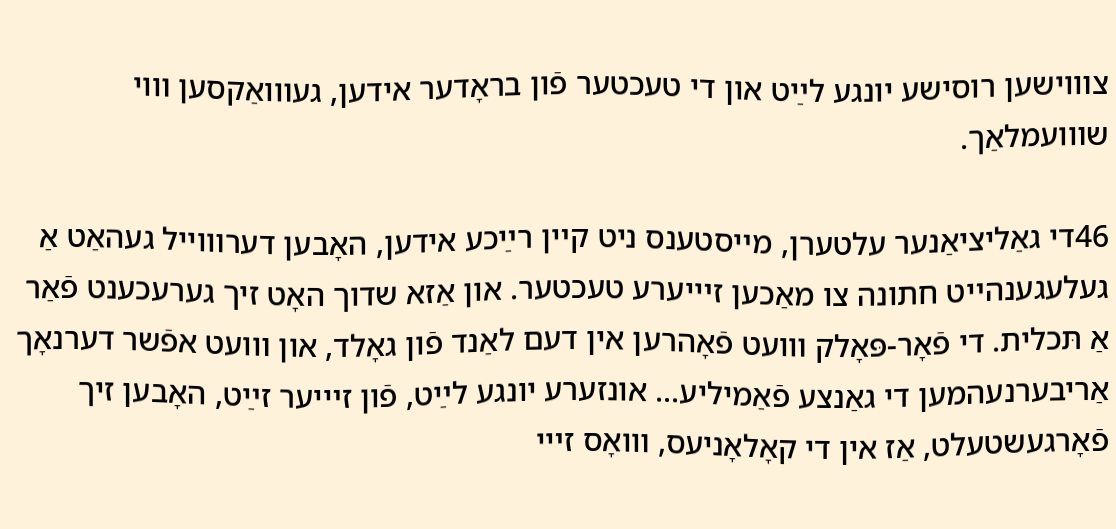צװוישען רוסישע יונגע לײַט און די טעכטער פֿון בראָדער אידען, געװואַקסען װוי שװועמלאַך.

46די גאַליציאַנער עלטערן, מײסטענס ניט קײן רײַכע אידען, האָבען דערװוייל געהאַט אַ געלעגענהײט חתונה צו מאַכען זײיערע טעכטער. און אַזא שדוך האָט זיך גערעכענט פֿאַר אַ תּכלית. די פֿאָר-פּאָלק װועט פֿאָהרען אין דעם לאַנד פֿון גאָלד, און װועט אפֿשר דערנאָך אַריבערנעהמען די גאַנצע פֿאַמיליע... אונזערע יונגע לײַט, פֿון זײיער זײַט, האָבען זיך פֿאָרגעשטעלט, אַז אין די קאָלאָניעס, װואָס זײי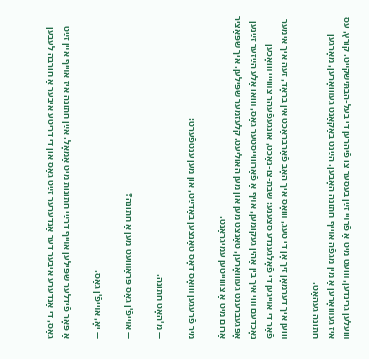װועלען גרינדען, װועט מיט אַ פֿרױי זײַן בעסער צו פֿיהרען די בעל-הבתּישקײט. קורץ, עס איז געװואָרען אַ מין מגפֿה אױיף חתונה האָבען. הײַנט באַקאַנט געװואָרען, מאָרגען חתונה געהאַט.

װוען איך דערמאָן זיך אָן די טעג, װואָס איך האָב פֿאַרבראַכט אין בראָד, זעה איך אימער פֿאַר די אױיגען די פֿאָלגענדע סצענע: שבת-צו-נאַכט, אונגעפֿעהר צװוײי װואָכען נאָכדעם װוי איך בין אַהין געקומען, אױף אַ פֿאַרװוייסטער גאַס, װואו אַלע הײַזער זײַנען אָפּגעברענט געװואָרען, טאַנצט מען און מען האוליעט. קלעזמער שפּילען. איך שפּאַציר אַרום מיט אַ צװוייטען עמיגראַנט.

מיר פֿרעגען װואָס דאָס טאַנצען באַדײַט, און מען ענטפֿערט:

— מ'האָט חתונה.

— אױיפֿ'ן גאַס פּראַװועט מען אַ חתונה?

— יאָ, אױיפֿ'ן גאַס.

אַ פּאָר פֿידלער שפּילען אױיף דרײַי חתונות מיט אַמאָל. אײַן חתונה איז אױיף אײן זײַט גאַס, די אַנדערע איבער דער אַנדערער זײַט גאַס און די דריטע איבער אַ חורבה לעבען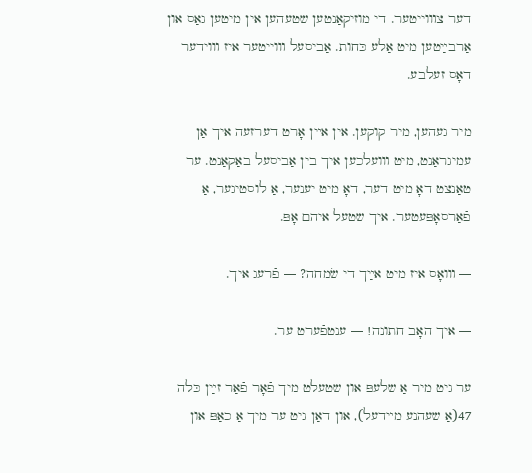דער צװוייטער. די מוזיקאַנטען שטעהען אין מיטען גאַס און אַרבײַטען מיט אַלע כּחות. אַביסעל װוייטער איז װוידער דאָס זעלבע.

מיר געהען, מיר קוקען. אין אײן אָרט דערזעה איך אַן עמיגראַנט, מיט װועלכען איך בין אַביסעל באַקאַנט. ער טאַנצט דאָ מיט דער, דאָ מיט יענער, אַ לוסטיגער, אַ פֿאַרסאָפּעטער. איך שטעל איהם אָפּ.

— װואָס איז מיט אײַך די שׂמחה? — פֿרעג איך.

— איך האָב חתונה! — ענטפֿערט ער.

ער גיט מיר אַ שלעפּ און שטעלט מיך פֿאָר פֿאַר זײַן כּלה 47(אַ שעהנע מײדעל), און דאַן גיט ער מיך אַ כאַפּ און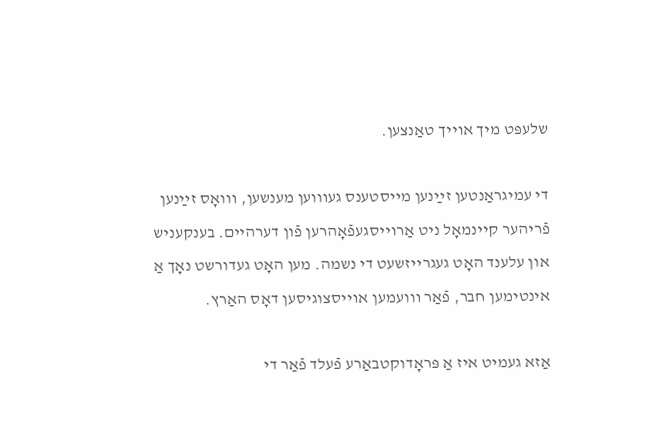שלעפּט מיך אױיך טאַנצען.

די עמיגראַנטען זײַנען מײסטענס געװוען מענשען, װואָס זײַנען פֿריהער קײנמאָל ניט אַרױיסגעפֿאָהרען פֿון דערהיים. בענקעניש און עלענד האָט געגרײזשעט די נשמה. מען האָט געדורשט נאָך אַ אינטימען חבר, פֿאַר װועמען אױיסצוגיסען דאָס האַרץ.

אַזא געמיט איז אַ פּראָדוקטבאַרע פֿעלד פֿאַר די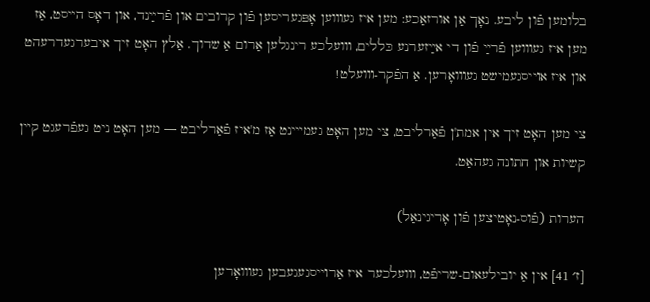בלומען פֿון ליבע. נאָך אַן אורזאַכע: מען איז געװוען אָפּגעריסען פֿון קרובים און פֿרײַנד, און דאָס הײסט, אַז מען איז געװוען פֿרײַ פֿון די אײַזערנע כּללים, װועלכע רינגלען אַרום אַ שדוך. אַלץ האָט זיך איבערגעדרעהט און איז אױיסגעמישט געװואָרען. אַ הפֿקר-װועלט!

צי מען האָט זיך אין אמת'ן פֿאַרליבט, צי מען האָט געמײינט אַז מ'איז פֿאַרליבט — מען האָט ניט געפֿרעגט קײן קשיות און חתונה געהאַט.

הערות (פֿוס-נאָטיצען פֿון אָריגינאַל)

[ז׳ 41] אין אַ יובילעאום-שריפֿט, װועלכער איז אַרױיסגעגעבען געװואָרען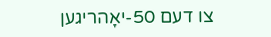צו דעם 50-יאָהריגען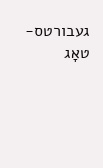געבורטס-טאָג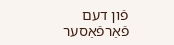פֿון דעם פֿאַרפֿאַסער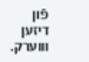פֿון דיזען װוערק.